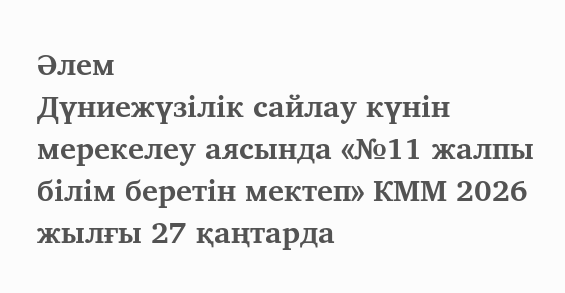Әлем
Дүниежүзілік сайлау күнін мерекелеу аясында «№11 жалпы білім беретін мектеп» КММ 2026 жылғы 27 қаңтарда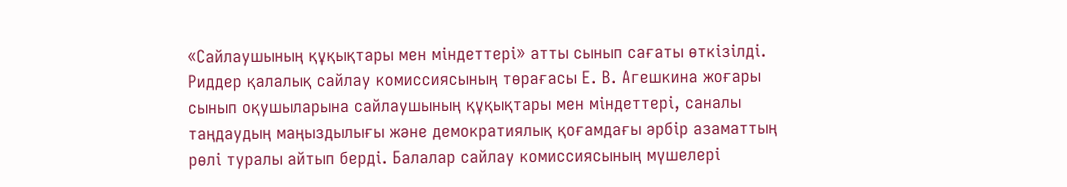«Сайлаушының құқықтары мен міндеттері» атты сынып сағаты өткізілді. Риддер қалалық сайлау комиссиясының төрағасы Е. В. Агешкина жоғары сынып оқушыларына сайлаушының құқықтары мен міндеттері, саналы таңдаудың маңыздылығы және демократиялық қоғамдағы әрбір азаматтың рөлі туралы айтып берді. Балалар сайлау комиссиясының мүшелері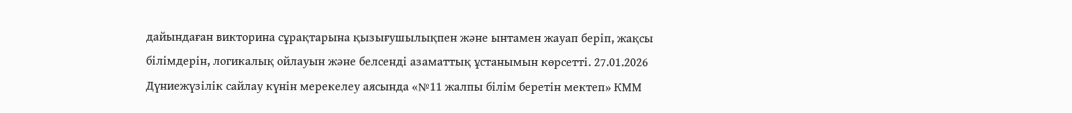дайындаған викторина сұрақтарына қызығушылықпен және ынтамен жауап беріп, жақсы білімдерін, логикалық ойлауын және белсенді азаматтық ұстанымын көрсетті. 27.01.2026
Дүниежүзілік сайлау күнін мерекелеу аясында «№11 жалпы білім беретін мектеп» КММ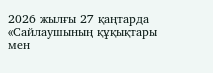2026 жылғы 27 қаңтарда «Сайлаушының құқықтары мен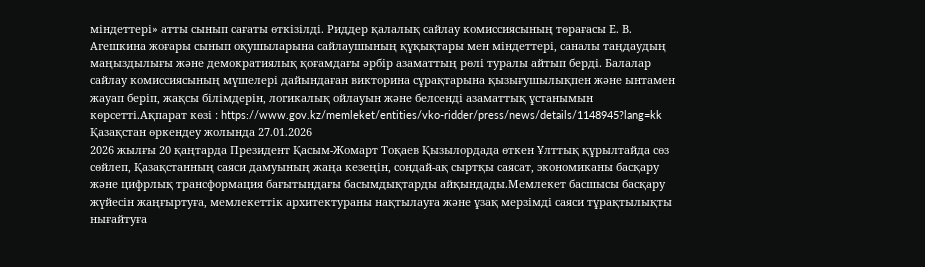міндеттері» атты сынып сағаты өткізілді. Риддер қалалық сайлау комиссиясының төрағасы Е. В. Агешкина жоғары сынып оқушыларына сайлаушының құқықтары мен міндеттері, саналы таңдаудың маңыздылығы және демократиялық қоғамдағы әрбір азаматтың рөлі туралы айтып берді. Балалар сайлау комиссиясының мүшелері дайындаған викторина сұрақтарына қызығушылықпен және ынтамен жауап беріп, жақсы білімдерін, логикалық ойлауын және белсенді азаматтық ұстанымын көрсетті.Ақпарат көзі : https://www.gov.kz/memleket/entities/vko-ridder/press/news/details/1148945?lang=kk
Қазақстан өркендеу жолында 27.01.2026
2026 жылғы 20 қаңтарда Президент Қасым-Жомарт Тоқаев Қызылордада өткен Ұлттық құрылтайда сөз сөйлеп, Қазақстанның саяси дамуының жаңа кезеңін, сондай-ақ сыртқы саясат, экономиканы басқару және цифрлық трансформация бағытындағы басымдықтарды айқындады.Мемлекет басшысы басқару жүйесін жаңғыртуға, мемлекеттік архитектураны нақтылауға және ұзақ мерзімді саяси тұрақтылықты нығайтуға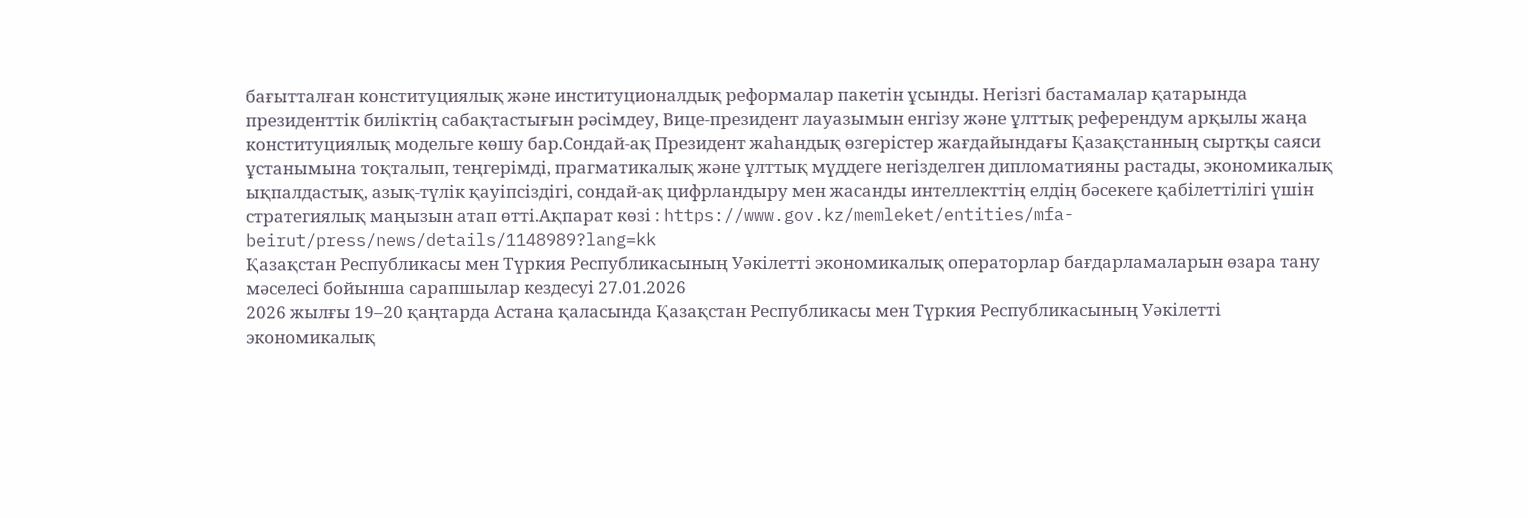бағытталған конституциялық және институционалдық реформалар пакетін ұсынды. Негізгі бастамалар қатарында президенттік биліктің сабақтастығын рәсімдеу, Вице-президент лауазымын енгізу және ұлттық референдум арқылы жаңа конституциялық модельге көшу бар.Сондай-ақ Президент жаһандық өзгерістер жағдайындағы Қазақстанның сыртқы саяси ұстанымына тоқталып, теңгерімді, прагматикалық және ұлттық мүддеге негізделген дипломатияны растады, экономикалық ықпалдастық, азық-түлік қауіпсіздігі, сондай-ақ цифрландыру мен жасанды интеллекттің елдің бәсекеге қабілеттілігі үшін стратегиялық маңызын атап өтті.Ақпарат көзі : https://www.gov.kz/memleket/entities/mfa-beirut/press/news/details/1148989?lang=kk
Қазақстан Республикасы мен Түркия Республикасының Уәкілетті экономикалық операторлар бағдарламаларын өзара тану мәселесі бойынша сарапшылар кездесуі 27.01.2026
2026 жылғы 19–20 қаңтарда Астана қаласында Қазақстан Республикасы мен Түркия Республикасының Уәкілетті экономикалық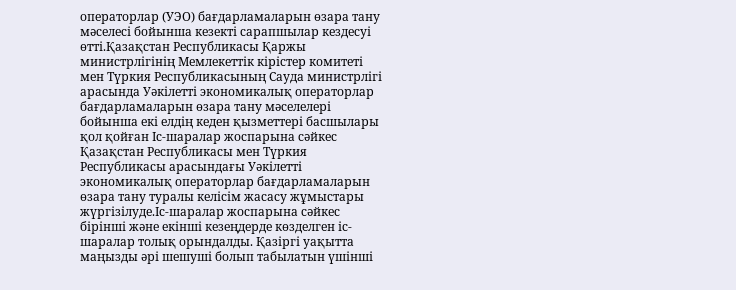операторлар (УЭО) бағдарламаларын өзара тану мәселесі бойынша кезекті сарапшылар кездесуі өтті.Қазақстан Республикасы Қаржы министрлігінің Мемлекеттік кірістер комитеті мен Түркия Республикасының Сауда министрлігі арасында Уәкілетті экономикалық операторлар бағдарламаларын өзара тану мәселелері бойынша екі елдің кеден қызметтері басшылары қол қойған Іс-шаралар жоспарына сәйкес Қазақстан Республикасы мен Түркия Республикасы арасындағы Уәкілетті экономикалық операторлар бағдарламаларын өзара тану туралы келісім жасасу жұмыстары жүргізілуде.Іс-шаралар жоспарына сәйкес бірінші және екінші кезеңдерде көзделген іс-шаралар толық орындалды. Қазіргі уақытта маңызды әрі шешуші болып табылатын үшінші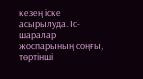кезең іске асырылуда. Іс-шаралар жоспарының соңғы, төртінші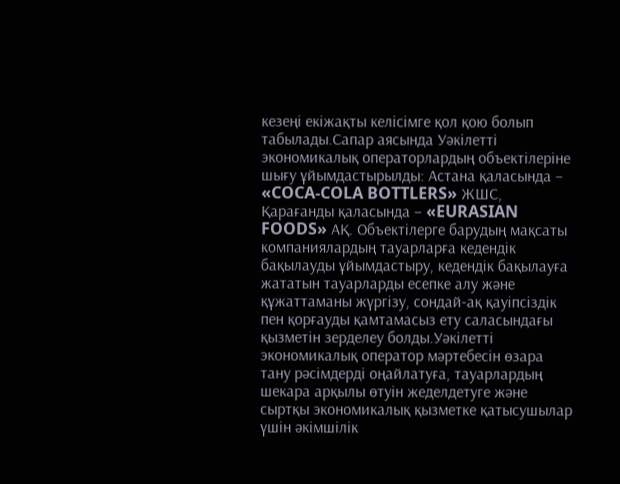кезеңі екіжақты келісімге қол қою болып табылады.Сапар аясында Уәкілетті экономикалық операторлардың объектілеріне шығу ұйымдастырылды: Астана қаласында – «COCA-COLA BOTTLERS» ЖШС, Қарағанды қаласында – «EURASIAN FOODS» АҚ. Объектілерге барудың мақсаты компаниялардың тауарларға кедендік бақылауды ұйымдастыру, кедендік бақылауға жататын тауарларды есепке алу және құжаттаманы жүргізу, сондай-ақ қауіпсіздік пен қорғауды қамтамасыз ету саласындағы қызметін зерделеу болды.Уәкілетті экономикалық оператор мәртебесін өзара тану рәсімдерді оңайлатуға, тауарлардың шекара арқылы өтуін жеделдетуге және сыртқы экономикалық қызметке қатысушылар үшін әкімшілік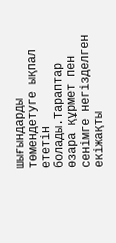шығындарды төмендетуге ықпал ететін болады.Тараптар өзара құрмет пен сенімге негізделген екіжақты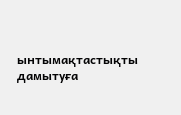ынтымақтастықты дамытуға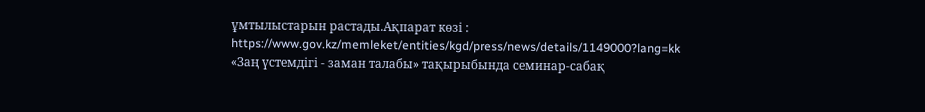ұмтылыстарын растады.Ақпарат көзі : https://www.gov.kz/memleket/entities/kgd/press/news/details/1149000?lang=kk
«Заң үстемдігі - заман талабы» тақырыбында семинар-сабақ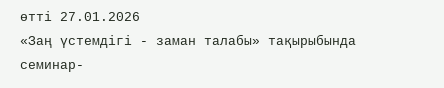өтті 27.01.2026
«Заң үстемдігі - заман талабы» тақырыбында семинар-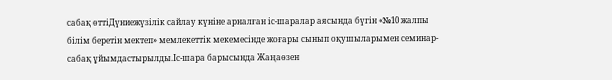сабақ өттіДүниежүзілік сайлау күніне арналған іс-шаралар аясында бүгін «№10 жалпы білім беретін мектеп» мемлекеттік мекемесінде жоғары сынып оқушыларымен семинар-сабақ ұйымдастырылды.Іс-шара барысында Жаңаөзен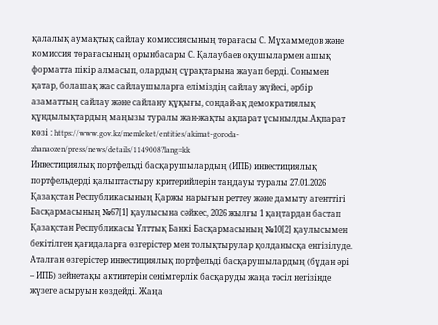қалалық аумақтық сайлау комиссиясының төрағасы С. Мұхаммедов және комиссия төрағасының орынбасары С. Қалаубаев оқушылармен ашық форматта пікір алмасып, олардың сұрақтарына жауап берді. Сонымен қатар, болашақ жас сайлаушыларға еліміздің сайлау жүйесі, әрбір азаматтың сайлау және сайлану құқығы, сондай-ақ демократиялық құндылықтардың маңызы туралы жан-жақты ақпарат ұсынылды.Ақпарат көзі : https://www.gov.kz/memleket/entities/akimat-goroda-zhanaozen/press/news/details/1149008?lang=kk
Инвестициялық портфельді басқарушылардың (ИПБ) инвестициялық портфельдерді қалыптастыру критерийлерін таңдауы туралы 27.01.2026
Қазақстан Республикасының Қаржы нарығын реттеу және дамыту агенттігі Басқармасының №67[1] қаулысына сәйкес, 2026 жылғы 1 қаңтардан бастап Қазақстан Республикасы Ұлттық Банкі Басқармасының №10[2] қаулысымен бекітілген қағидаларға өзгерістер мен толықтырулар қолданысқа енгізілуде. Аталған өзгерістер инвестициялық портфельді басқарушылардың (бұдан әрі – ИПБ) зейнетақы активтерін сенімгерлік басқаруды жаңа тәсіл негізінде жүзеге асыруын көздейді. Жаңа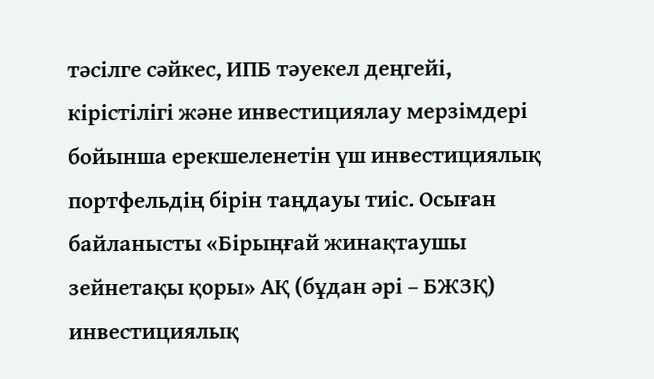тәсілге сәйкес, ИПБ тәуекел деңгейі, кірістілігі және инвестициялау мерзімдері бойынша ерекшеленетін үш инвестициялық портфельдің бірін таңдауы тиіс. Осыған байланысты «Бірыңғай жинақтаушы зейнетақы қоры» АҚ (бұдан әрі – БЖЗҚ) инвестициялық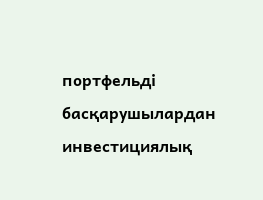портфельді басқарушылардан инвестициялық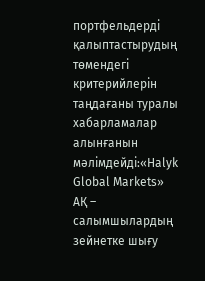портфельдерді қалыптастырудың төмендегі критерийлерін таңдағаны туралы хабарламалар алынғанын мәлімдейді:«Halyk Global Markets» АҚ – салымшылардың зейнетке шығу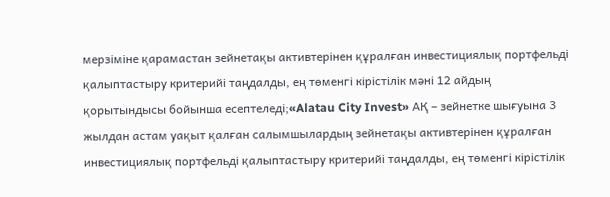мерзіміне қарамастан зейнетақы активтерінен құралған инвестициялық портфельді қалыптастыру критерийі таңдалды, ең төменгі кірістілік мәні 12 айдың қорытындысы бойынша есептеледі;«Alatau City Invest» АҚ – зейнетке шығуына 3 жылдан астам уақыт қалған салымшылардың зейнетақы активтерінен құралған инвестициялық портфельді қалыптастыру критерийі таңдалды, ең төменгі кірістілік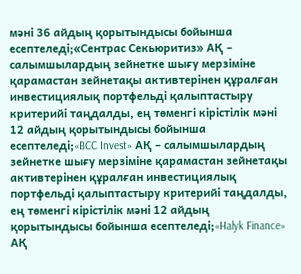мәні 36 айдың қорытындысы бойынша есептеледі;«Сентрас Секьюритиз» АҚ – салымшылардың зейнетке шығу мерзіміне қарамастан зейнетақы активтерінен құралған инвестициялық портфельді қалыптастыру критерийі таңдалды, ең төменгі кірістілік мәні 12 айдың қорытындысы бойынша есептеледі;«BCC Invest» АҚ – салымшылардың зейнетке шығу мерзіміне қарамастан зейнетақы активтерінен құралған инвестициялық портфельді қалыптастыру критерийі таңдалды, ең төменгі кірістілік мәні 12 айдың қорытындысы бойынша есептеледі;«Halyk Finance» АҚ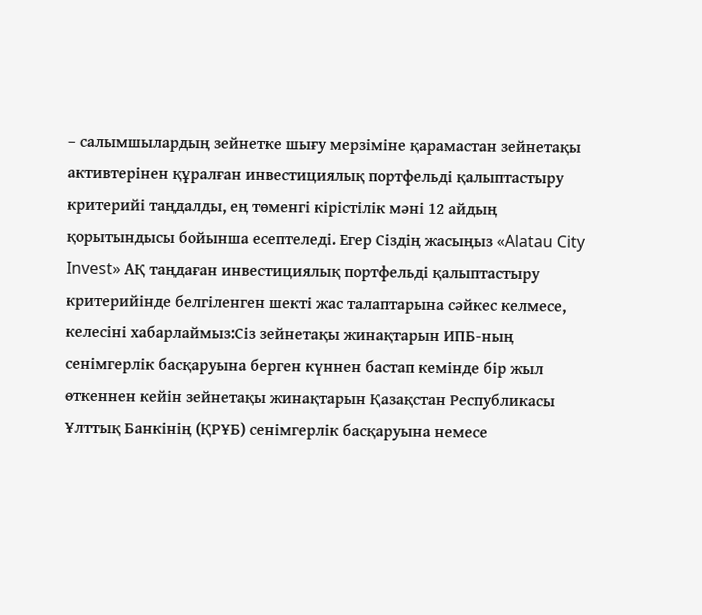– салымшылардың зейнетке шығу мерзіміне қарамастан зейнетақы активтерінен құралған инвестициялық портфельді қалыптастыру критерийі таңдалды, ең төменгі кірістілік мәні 12 айдың қорытындысы бойынша есептеледі. Егер Сіздің жасыңыз «Alatau City Invest» АҚ таңдаған инвестициялық портфельді қалыптастыру критерийінде белгіленген шекті жас талаптарына сәйкес келмесе, келесіні хабарлаймыз:Сіз зейнетақы жинақтарын ИПБ-ның сенімгерлік басқаруына берген күннен бастап кемінде бір жыл өткеннен кейін зейнетақы жинақтарын Қазақстан Республикасы Ұлттық Банкінің (ҚРҰБ) сенімгерлік басқаруына немесе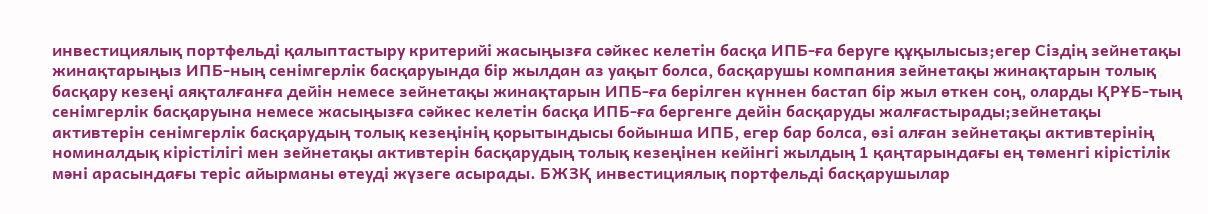инвестициялық портфельді қалыптастыру критерийі жасыңызға сәйкес келетін басқа ИПБ-ға беруге құқылысыз;егер Сіздің зейнетақы жинақтарыңыз ИПБ-ның сенімгерлік басқаруында бір жылдан аз уақыт болса, басқарушы компания зейнетақы жинақтарын толық басқару кезеңі аяқталғанға дейін немесе зейнетақы жинақтарын ИПБ-ға берілген күннен бастап бір жыл өткен соң, оларды ҚРҰБ-тың сенімгерлік басқаруына немесе жасыңызға сәйкес келетін басқа ИПБ-ға бергенге дейін басқаруды жалғастырады;зейнетақы активтерін сенімгерлік басқарудың толық кезеңінің қорытындысы бойынша ИПБ, егер бар болса, өзі алған зейнетақы активтерінің номиналдық кірістілігі мен зейнетақы активтерін басқарудың толық кезеңінен кейінгі жылдың 1 қаңтарындағы ең төменгі кірістілік мәні арасындағы теріс айырманы өтеуді жүзеге асырады. БЖЗҚ инвестициялық портфельді басқарушылар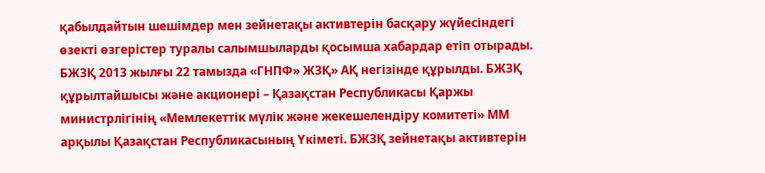қабылдайтын шешімдер мен зейнетақы активтерін басқару жүйесіндегі өзекті өзгерістер туралы салымшыларды қосымша хабардар етіп отырады. БЖЗҚ 2013 жылғы 22 тамызда «ГНПФ» ЖЗҚ» АҚ негізінде құрылды. БЖЗҚ құрылтайшысы және акционері – Қазақстан Республикасы Қаржы министрлігінің «Мемлекеттік мүлік және жекешелендіру комитеті» ММ арқылы Қазақстан Республикасының Үкіметі. БЖЗҚ зейнетақы активтерін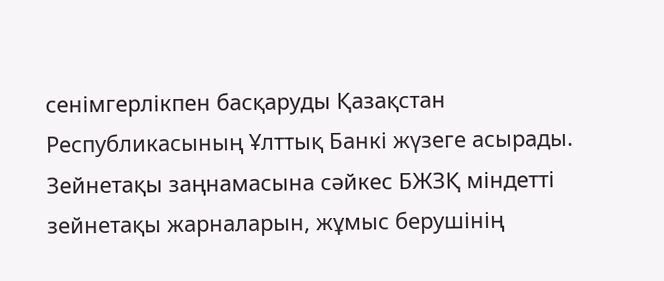сенімгерлікпен басқаруды Қазақстан Республикасының Ұлттық Банкі жүзеге асырады. Зейнетақы заңнамасына сәйкес БЖЗҚ міндетті зейнетақы жарналарын, жұмыс берушінің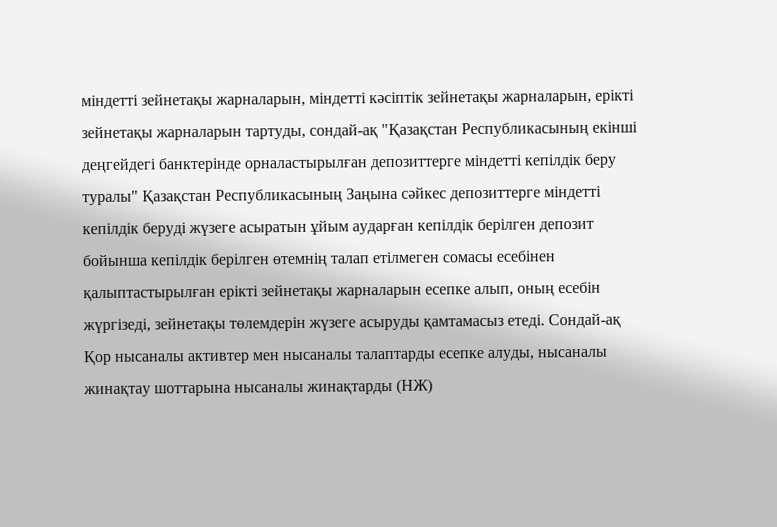міндетті зейнетақы жарналарын, міндетті кәсіптік зейнетақы жарналарын, ерікті зейнетақы жарналарын тартуды, сондай-ақ "Қазақстан Республикасының екінші деңгейдегі банктерінде орналастырылған депозиттерге міндетті кепілдік беру туралы" Қазақстан Республикасының Заңына сәйкес депозиттерге міндетті кепілдік беруді жүзеге асыратын ұйым аударған кепілдік берілген депозит бойынша кепілдік берілген өтемнің талап етілмеген сомасы есебінен қалыптастырылған ерікті зейнетақы жарналарын есепке алып, оның есебін жүргізеді, зейнетақы төлемдерін жүзеге асыруды қамтамасыз етеді. Сондай-ақ Қор нысаналы активтер мен нысаналы талаптарды есепке алуды, нысаналы жинақтау шоттарына нысаналы жинақтарды (НЖ)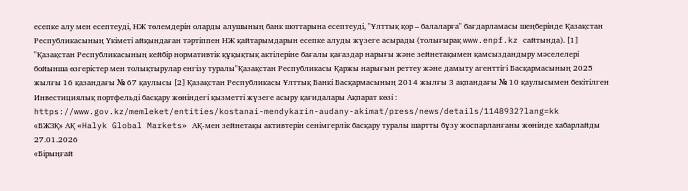есепке алу мен есептеуді, НЖ төлемдерін оларды алушының банк шоттарына есептеуді, "Ұлттық қор – балаларға" бағдарламасы шеңберінде Қазақстан Республикасының Үкіметі айқындаған тәртіппен НЖ қайтарымдарын есепке алуды жүзеге асырады (толығырақ www.enpf.kz сайтында). [1] "Қазақстан Республикасының кейбір нормативтік құқықтық актілеріне бағалы қағаздар нарығы және зейнетақымен қамсыздандыру мәселелері бойынша өзгерістер мен толықтырулар енгізу туралы"Қазақстан Республикасы Қаржы нарығын реттеу және дамыту агенттігі Басқармасының 2025 жылғы 16 қазандағы № 67 қаулысы [2] Қазақстан Республикасы Ұлттық Банкі Басқармасының 2014 жылғы 3 ақпандағы № 10 қаулысымен бекітілген Инвестициялық портфельді басқару жөніндегі қызметті жүзеге асыру қағидалары Ақпарат көзі : https://www.gov.kz/memleket/entities/kostanai-mendykarin-audany-akimat/press/news/details/1148932?lang=kk
«БЖЗҚ» АҚ «Halyk Global Markets» АҚ-мен зейнетақы активтерін сенімгерлік басқару туралы шартты бұзу жоспарланғаны жөнінде хабарлайды 27.01.2026
«Бірыңғай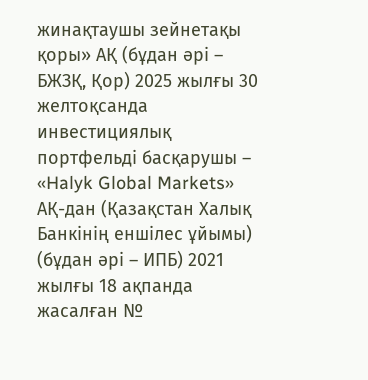жинақтаушы зейнетақы қоры» АҚ (бұдан әрі – БЖЗҚ, Қор) 2025 жылғы 30 желтоқсанда инвестициялық портфельді басқарушы – «Halyk Global Markets» АҚ-дан (Қазақстан Халық Банкінің еншілес ұйымы) (бұдан әрі – ИПБ) 2021 жылғы 18 ақпанда жасалған №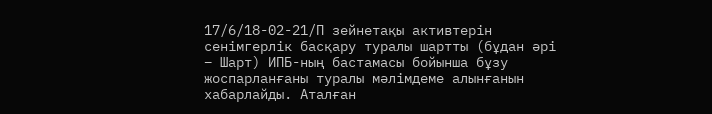17/6/18-02-21/П зейнетақы активтерін сенімгерлік басқару туралы шартты (бұдан әрі – Шарт) ИПБ-ның бастамасы бойынша бұзу жоспарланғаны туралы мәлімдеме алынғанын хабарлайды. Аталған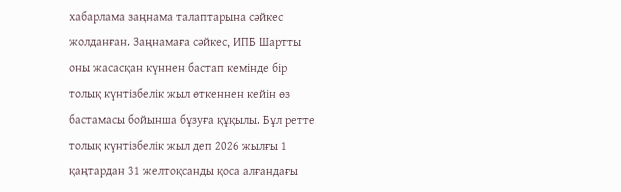хабарлама заңнама талаптарына сәйкес жолданған. Заңнамаға сәйкес, ИПБ Шартты оны жасасқан күннен бастап кемінде бір толық күнтізбелік жыл өткеннен кейін өз бастамасы бойынша бұзуға құқылы. Бұл ретте толық күнтізбелік жыл деп 2026 жылғы 1 қаңтардан 31 желтоқсанды қоса алғандағы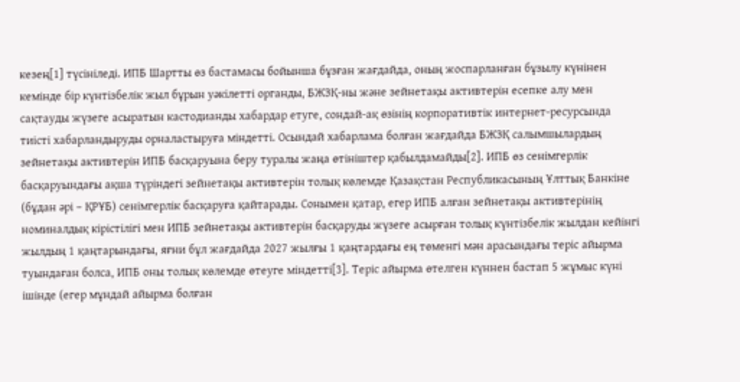кезең[1] түсініледі. ИПБ Шартты өз бастамасы бойынша бұзған жағдайда, оның жоспарланған бұзылу күнінен кемінде бір күнтізбелік жыл бұрын уәкілетті органды, БЖЗҚ-ны және зейнетақы активтерін есепке алу мен сақтауды жүзеге асыратын кастодианды хабардар етуге, сондай-ақ өзінің корпоративтік интернет-ресурсында тиісті хабарландыруды орналастыруға міндетті. Осындай хабарлама болған жағдайда БЖЗҚ салымшылардың зейнетақы активтерін ИПБ басқаруына беру туралы жаңа өтініштер қабылдамайды[2]. ИПБ өз сенімгерлік басқаруындағы ақша түріндегі зейнетақы активтерін толық көлемде Қазақстан Республикасының Ұлттық Банкіне (бұдан әрі – ҚРҰБ) сенімгерлік басқаруға қайтарады. Сонымен қатар, егер ИПБ алған зейнетақы активтерінің номиналдық кірістілігі мен ИПБ зейнетақы активтерін басқаруды жүзеге асырған толық күнтізбелік жылдан кейінгі жылдың 1 қаңтарындағы, яғни бұл жағдайда 2027 жылғы 1 қаңтардағы ең төменгі мән арасындағы теріс айырма туындаған болса, ИПБ оны толық көлемде өтеуге міндетті[3]. Теріс айырма өтелген күннен бастап 5 жұмыс күні ішінде (егер мұндай айырма болған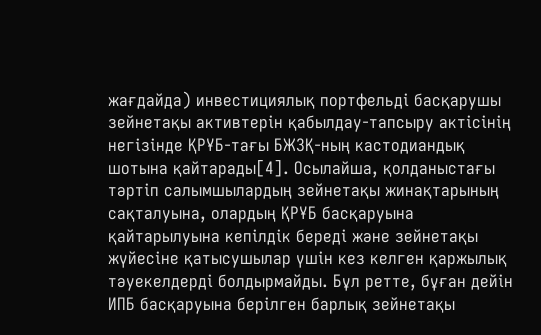жағдайда) инвестициялық портфельді басқарушы зейнетақы активтерін қабылдау-тапсыру актісінің негізінде ҚРҰБ-тағы БЖЗҚ-ның кастодиандық шотына қайтарады[4]. Осылайша, қолданыстағы тәртіп салымшылардың зейнетақы жинақтарының сақталуына, олардың ҚРҰБ басқаруына қайтарылуына кепілдік береді және зейнетақы жүйесіне қатысушылар үшін кез келген қаржылық тәуекелдерді болдырмайды. Бұл ретте, бұған дейін ИПБ басқаруына берілген барлық зейнетақы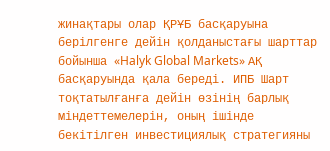жинақтары олар ҚРҰБ басқаруына берілгенге дейін қолданыстағы шарттар бойынша «Halyk Global Markets» АҚ басқаруында қала береді. ИПБ Шарт тоқтатылғанға дейін өзінің барлық міндеттемелерін, оның ішінде бекітілген инвестициялық стратегияны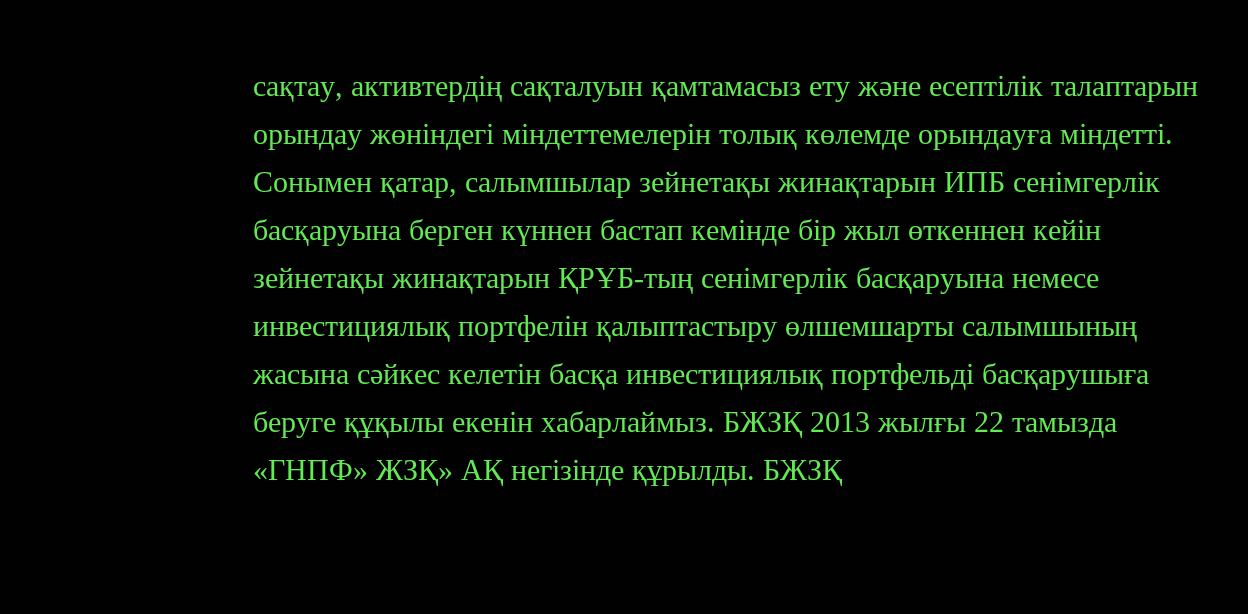сақтау, активтердің сақталуын қамтамасыз ету және есептілік талаптарын орындау жөніндегі міндеттемелерін толық көлемде орындауға міндетті. Сонымен қатар, салымшылар зейнетақы жинақтарын ИПБ сенімгерлік басқаруына берген күннен бастап кемінде бір жыл өткеннен кейін зейнетақы жинақтарын ҚРҰБ-тың сенімгерлік басқаруына немесе инвестициялық портфелін қалыптастыру өлшемшарты салымшының жасына сәйкес келетін басқа инвестициялық портфельді басқарушыға беруге құқылы екенін хабарлаймыз. БЖЗҚ 2013 жылғы 22 тамызда «ГНПФ» ЖЗҚ» АҚ негізінде құрылды. БЖЗҚ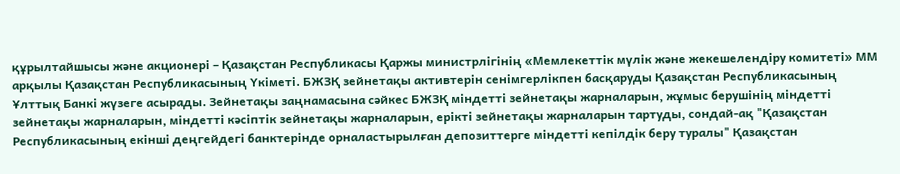құрылтайшысы және акционері – Қазақстан Республикасы Қаржы министрлігінің «Мемлекеттік мүлік және жекешелендіру комитеті» ММ арқылы Қазақстан Республикасының Үкіметі. БЖЗҚ зейнетақы активтерін сенімгерлікпен басқаруды Қазақстан Республикасының Ұлттық Банкі жүзеге асырады. Зейнетақы заңнамасына сәйкес БЖЗҚ міндетті зейнетақы жарналарын, жұмыс берушінің міндетті зейнетақы жарналарын, міндетті кәсіптік зейнетақы жарналарын, ерікті зейнетақы жарналарын тартуды, сондай-ақ "Қазақстан Республикасының екінші деңгейдегі банктерінде орналастырылған депозиттерге міндетті кепілдік беру туралы" Қазақстан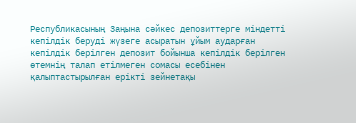Республикасының Заңына сәйкес депозиттерге міндетті кепілдік беруді жүзеге асыратын ұйым аударған кепілдік берілген депозит бойынша кепілдік берілген өтемнің талап етілмеген сомасы есебінен қалыптастырылған ерікті зейнетақы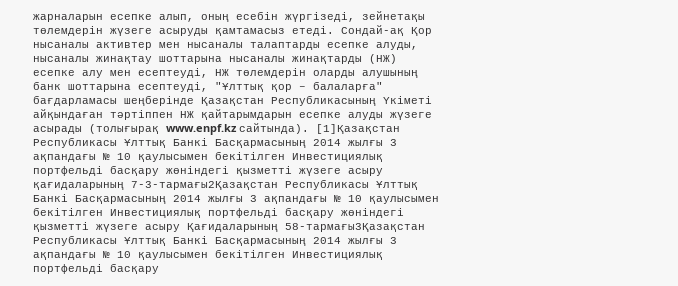жарналарын есепке алып, оның есебін жүргізеді, зейнетақы төлемдерін жүзеге асыруды қамтамасыз етеді. Сондай-ақ Қор нысаналы активтер мен нысаналы талаптарды есепке алуды, нысаналы жинақтау шоттарына нысаналы жинақтарды (НЖ) есепке алу мен есептеуді, НЖ төлемдерін оларды алушының банк шоттарына есептеуді, "Ұлттық қор – балаларға" бағдарламасы шеңберінде Қазақстан Республикасының Үкіметі айқындаған тәртіппен НЖ қайтарымдарын есепке алуды жүзеге асырады (толығырақ www.enpf.kz сайтында). [1]Қазақстан Республикасы Ұлттық Банкі Басқармасының 2014 жылғы 3 ақпандағы № 10 қаулысымен бекітілген Инвестициялық портфельді басқару жөніндегі қызметті жүзеге асыру қағидаларының 7-3-тармағы2Қазақстан Республикасы Ұлттық Банкі Басқармасының 2014 жылғы 3 ақпандағы № 10 қаулысымен бекітілген Инвестициялық портфельді басқару жөніндегі қызметті жүзеге асыру Қағидаларының 58-тармағы3Қазақстан Республикасы Ұлттық Банкі Басқармасының 2014 жылғы 3 ақпандағы № 10 қаулысымен бекітілген Инвестициялық портфельді басқару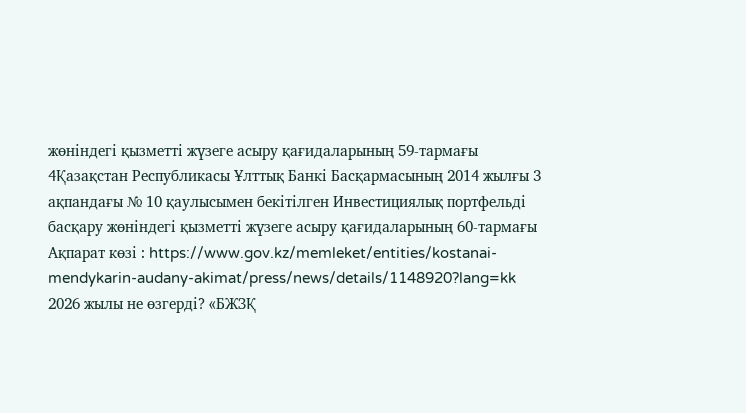жөніндегі қызметті жүзеге асыру қағидаларының 59-тармағы 4Қазақстан Республикасы Ұлттық Банкі Басқармасының 2014 жылғы 3 ақпандағы № 10 қаулысымен бекітілген Инвестициялық портфельді басқару жөніндегі қызметті жүзеге асыру қағидаларының 60-тармағы Ақпарат көзі : https://www.gov.kz/memleket/entities/kostanai-mendykarin-audany-akimat/press/news/details/1148920?lang=kk
2026 жылы не өзгерді? «БЖЗҚ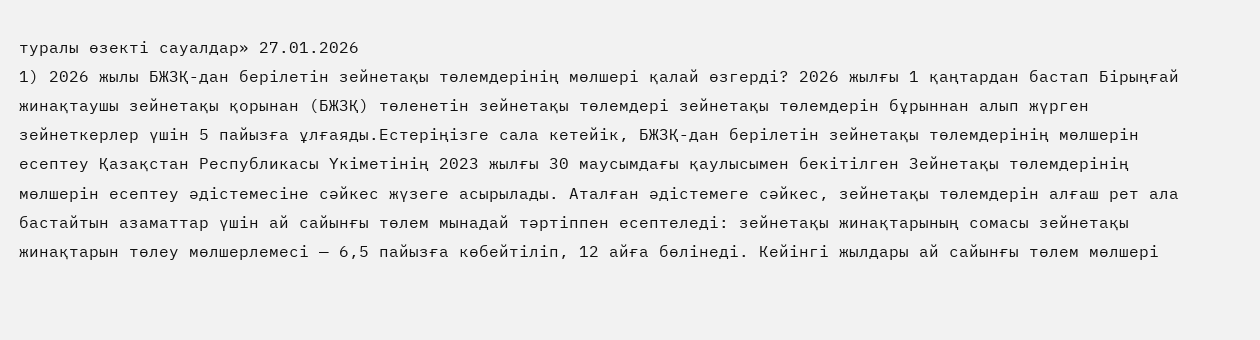туралы өзекті сауалдар» 27.01.2026
1) 2026 жылы БЖЗҚ-дан берілетін зейнетақы төлемдерінің мөлшері қалай өзгерді? 2026 жылғы 1 қаңтардан бастап Бірыңғай жинақтаушы зейнетақы қорынан (БЖЗҚ) төленетін зейнетақы төлемдері зейнетақы төлемдерін бұрыннан алып жүрген зейнеткерлер үшін 5 пайызға ұлғаяды.Естеріңізге сала кетейік, БЖЗҚ-дан берілетін зейнетақы төлемдерінің мөлшерін есептеу Қазақстан Республикасы Үкіметінің 2023 жылғы 30 маусымдағы қаулысымен бекітілген Зейнетақы төлемдерінің мөлшерін есептеу әдістемесіне сәйкес жүзеге асырылады. Аталған әдістемеге сәйкес, зейнетақы төлемдерін алғаш рет ала бастайтын азаматтар үшін ай сайынғы төлем мынадай тәртіппен есептеледі: зейнетақы жинақтарының сомасы зейнетақы жинақтарын төлеу мөлшерлемесі — 6,5 пайызға көбейтіліп, 12 айға бөлінеді. Кейінгі жылдары ай сайынғы төлем мөлшері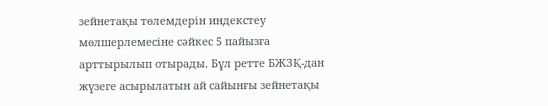зейнетақы төлемдерін индекстеу мөлшерлемесіне сәйкес 5 пайызға арттырылып отырады. Бұл ретте БЖЗҚ-дан жүзеге асырылатын ай сайынғы зейнетақы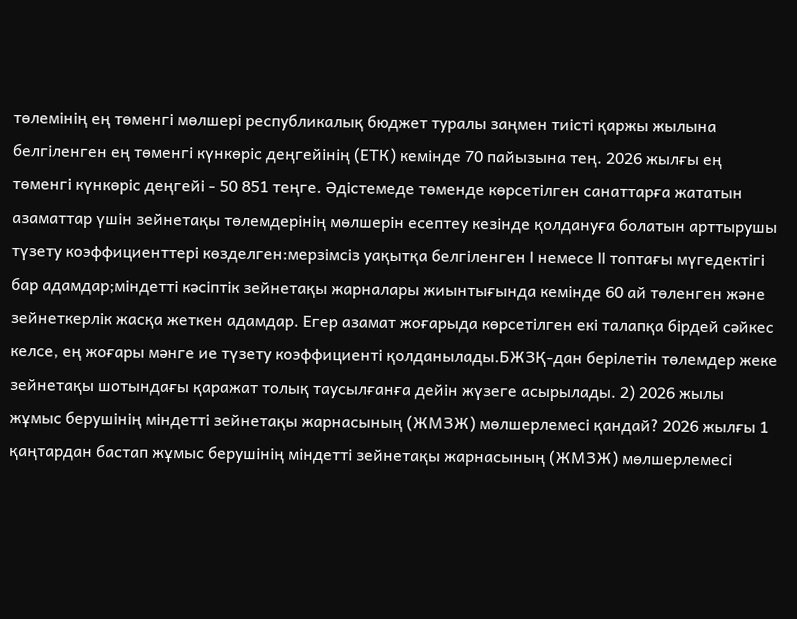төлемінің ең төменгі мөлшері республикалық бюджет туралы заңмен тиісті қаржы жылына белгіленген ең төменгі күнкөріс деңгейінің (ЕТК) кемінде 70 пайызына тең. 2026 жылғы ең төменгі күнкөріс деңгейі - 50 851 теңге. Әдістемеде төменде көрсетілген санаттарға жататын азаматтар үшін зейнетақы төлемдерінің мөлшерін есептеу кезінде қолдануға болатын арттырушы түзету коэффициенттері көзделген:мерзімсіз уақытқа белгіленген I немесе II топтағы мүгедектігі бар адамдар;міндетті кәсіптік зейнетақы жарналары жиынтығында кемінде 60 ай төленген және зейнеткерлік жасқа жеткен адамдар. Егер азамат жоғарыда көрсетілген екі талапқа бірдей сәйкес келсе, ең жоғары мәнге ие түзету коэффициенті қолданылады.БЖЗҚ-дан берілетін төлемдер жеке зейнетақы шотындағы қаражат толық таусылғанға дейін жүзеге асырылады. 2) 2026 жылы жұмыс берушінің міндетті зейнетақы жарнасының (ЖМЗЖ) мөлшерлемесі қандай? 2026 жылғы 1 қаңтардан бастап жұмыс берушінің міндетті зейнетақы жарнасының (ЖМЗЖ) мөлшерлемесі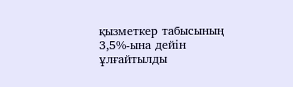қызметкер табысының 3,5%-ына дейін ұлғайтылды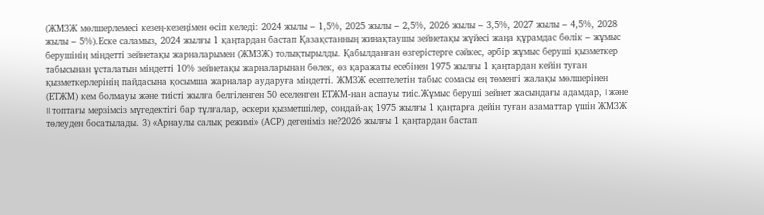(ЖМЗЖ мөлшерлемесі кезең-кезеңімен өсіп келеді: 2024 жылы – 1,5%, 2025 жылы – 2,5%, 2026 жылы – 3,5%, 2027 жылы – 4,5%, 2028 жылы – 5%).Еске саламыз, 2024 жылғы 1 қаңтардан бастап Қазақстанның жинақтаушы зейнетақы жүйесі жаңа құрамдас бөлік – жұмыс берушінің міндетті зейнетақы жарналарымен (ЖМЗЖ) толықтырылды. Қабылданған өзгерістерге сәйкес, әрбір жұмыс беруші қызметкер табысынан ұсталатын міндетті 10% зейнетақы жарналарынан бөлек, өз қаражаты есебінен 1975 жылғы 1 қаңтардан кейін туған қызметкерлерінің пайдасына қосымша жарналар аударуға міндетті. ЖМЗЖ есептелетін табыс сомасы ең төменгі жалақы мөлшерінен (ЕТЖМ) кем болмауы және тиісті жылға белгіленген 50 еселенген ЕТЖМ-нан аспауы тиіс.Жұмыс беруші зейнет жасындағы адамдар, I және II топтағы мерзімсіз мүгедектігі бар тұлғалар, әскери қызметшілер, сондай-ақ 1975 жылғы 1 қаңтарға дейін туған азаматтар үшін ЖМЗЖ төлеуден босатылады. 3) «Арнаулы салық режимі» (АСР) дегеніміз не?2026 жылғы 1 қаңтардан бастап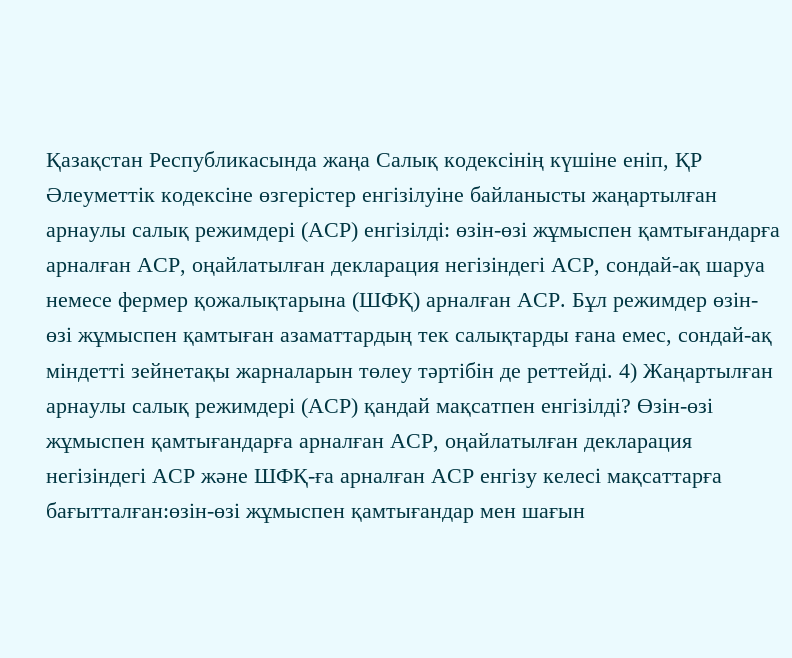Қазақстан Республикасында жаңа Салық кодексінің күшіне еніп, ҚР Әлеуметтік кодексіне өзгерістер енгізілуіне байланысты жаңартылған арнаулы салық режимдері (АСР) енгізілді: өзін-өзі жұмыспен қамтығандарға арналған АСР, оңайлатылған декларация негізіндегі АСР, сондай-ақ шаруа немесе фермер қожалықтарына (ШФҚ) арналған АСР. Бұл режимдер өзін-өзі жұмыспен қамтыған азаматтардың тек салықтарды ғана емес, сондай-ақ міндетті зейнетақы жарналарын төлеу тәртібін де реттейді. 4) Жаңартылған арнаулы салық режимдері (АСР) қандай мақсатпен енгізілді? Өзін-өзі жұмыспен қамтығандарға арналған АСР, оңайлатылған декларация негізіндегі АСР және ШФҚ-ға арналған АСР енгізу келесі мақсаттарға бағытталған:өзін-өзі жұмыспен қамтығандар мен шағын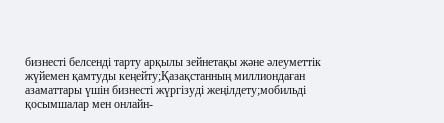бизнесті белсенді тарту арқылы зейнетақы және әлеуметтік жүйемен қамтуды кеңейту;Қазақстанның миллиондаған азаматтары үшін бизнесті жүргізуді жеңілдету;мобильді қосымшалар мен онлайн-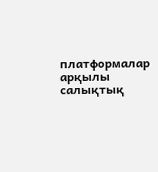платформалар арқылы салықтық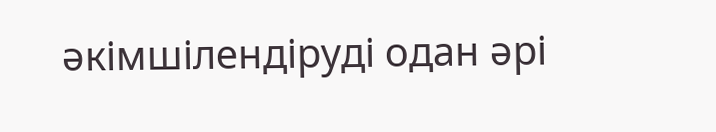әкімшілендіруді одан әрі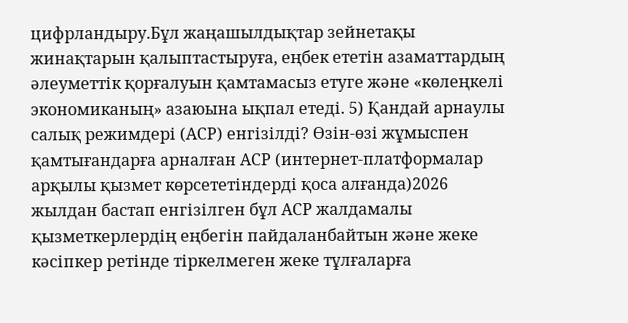цифрландыру.Бұл жаңашылдықтар зейнетақы жинақтарын қалыптастыруға, еңбек ететін азаматтардың әлеуметтік қорғалуын қамтамасыз етуге және «көлеңкелі экономиканың» азаюына ықпал етеді. 5) Қандай арнаулы салық режимдері (АСР) енгізілді? Өзін-өзі жұмыспен қамтығандарға арналған АСР (интернет-платформалар арқылы қызмет көрсететіндерді қоса алғанда)2026 жылдан бастап енгізілген бұл АСР жалдамалы қызметкерлердің еңбегін пайдаланбайтын және жеке кәсіпкер ретінде тіркелмеген жеке тұлғаларға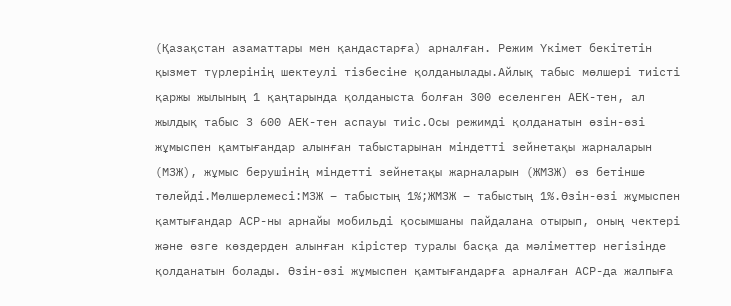(Қазақстан азаматтары мен қандастарға) арналған. Режим Үкімет бекітетін қызмет түрлерінің шектеулі тізбесіне қолданылады.Айлық табыс мөлшері тиісті қаржы жылының 1 қаңтарында қолданыста болған 300 еселенген АЕК-тен, ал жылдық табыс 3 600 АЕК-тен аспауы тиіс.Осы режимді қолданатын өзін-өзі жұмыспен қамтығандар алынған табыстарынан міндетті зейнетақы жарналарын (МЗЖ), жұмыс берушінің міндетті зейнетақы жарналарын (ЖМЗЖ) өз бетінше төлейді.Мөлшерлемесі:МЗЖ – табыстың 1%;ЖМЗЖ – табыстың 1%.Өзін-өзі жұмыспен қамтығандар АСР-ны арнайы мобильді қосымшаны пайдалана отырып, оның чектері және өзге көздерден алынған кірістер туралы басқа да мәліметтер негізінде қолданатын болады. Өзін-өзі жұмыспен қамтығандарға арналған АСР-да жалпыға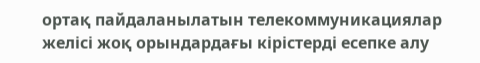ортақ пайдаланылатын телекоммуникациялар желісі жоқ орындардағы кірістерді есепке алу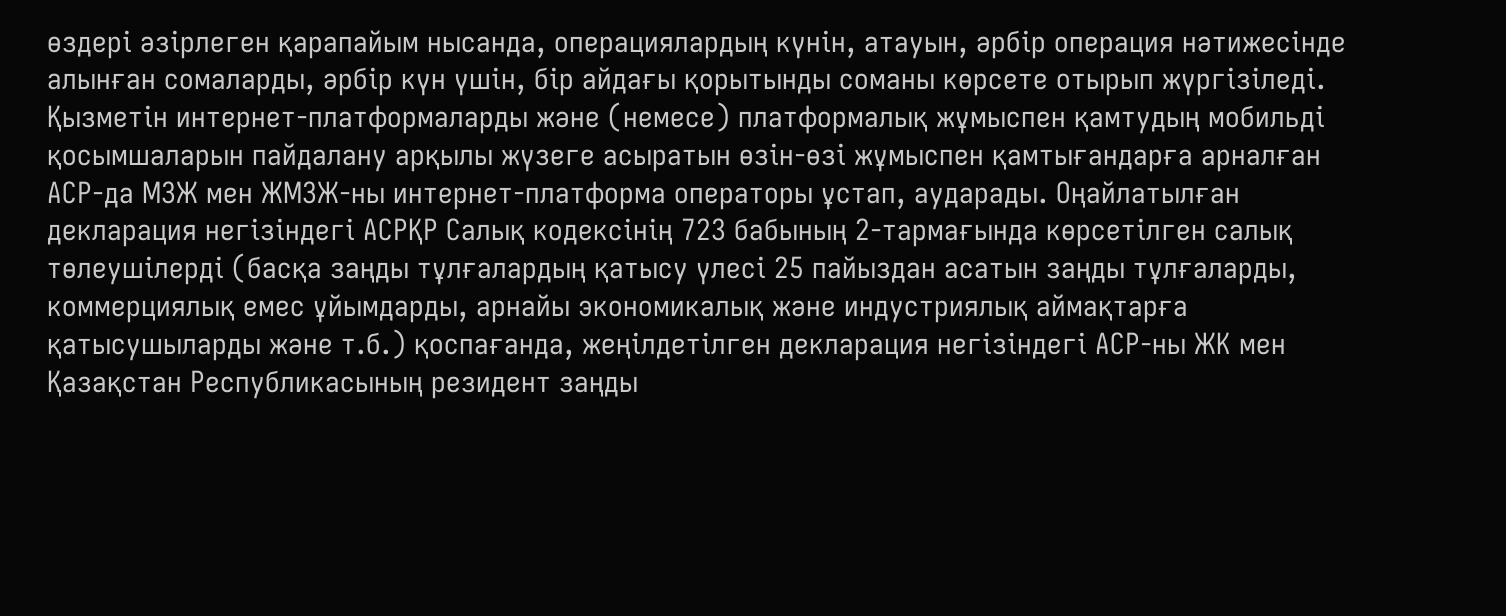өздері әзірлеген қарапайым нысанда, операциялардың күнін, атауын, әрбір операция нәтижесінде алынған сомаларды, әрбір күн үшін, бір айдағы қорытынды соманы көрсете отырып жүргізіледі. Қызметін интернет-платформаларды және (немесе) платформалық жұмыспен қамтудың мобильді қосымшаларын пайдалану арқылы жүзеге асыратын өзін-өзі жұмыспен қамтығандарға арналған АСР-да МЗЖ мен ЖМЗЖ-ны интернет-платформа операторы ұстап, аударады. Оңайлатылған декларация негізіндегі АСРҚР Салық кодексінің 723 бабының 2-тармағында көрсетілген салық төлеушілерді (басқа заңды тұлғалардың қатысу үлесі 25 пайыздан асатын заңды тұлғаларды, коммерциялық емес ұйымдарды, арнайы экономикалық және индустриялық аймақтарға қатысушыларды және т.б.) қоспағанда, жеңілдетілген декларация негізіндегі АСР-ны ЖК мен Қазақстан Республикасының резидент заңды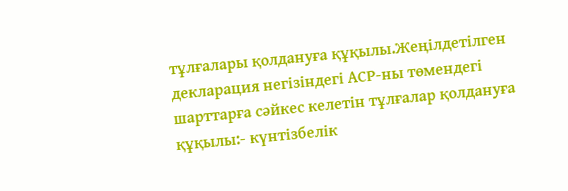тұлғалары қолдануға құқылы.Жеңілдетілген декларация негізіндегі АСР-ны төмендегі шарттарға сәйкес келетін тұлғалар қолдануға құқылы:- күнтізбелік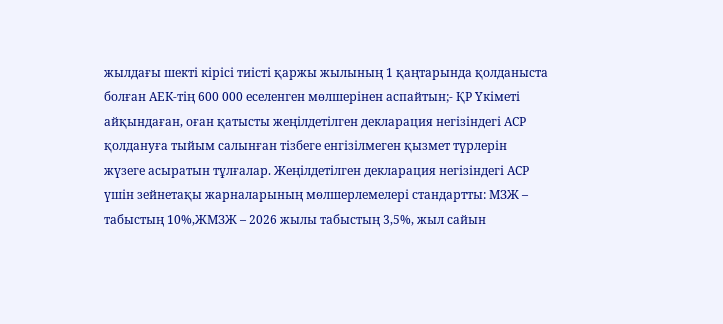жылдағы шекті кірісі тиісті қаржы жылының 1 қаңтарында қолданыста болған АЕК-тің 600 000 еселенген мөлшерінен аспайтын;- ҚР Үкіметі айқындаған, оған қатысты жеңілдетілген декларация негізіндегі АСР қолдануға тыйым салынған тізбеге енгізілмеген қызмет түрлерін жүзеге асыратын тұлғалар. Жеңілдетілген декларация негізіндегі АСР үшін зейнетақы жарналарының мөлшерлемелері стандартты: МЗЖ – табыстың 10%,ЖМЗЖ – 2026 жылы табыстың 3,5%, жыл сайын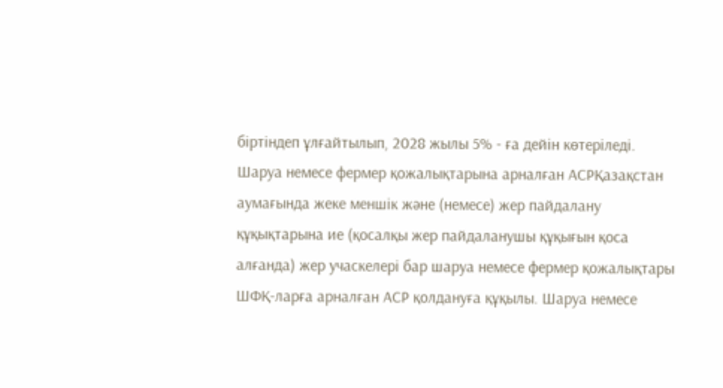біртіндеп ұлғайтылып, 2028 жылы 5% - ға дейін көтеріледі. Шаруа немесе фермер қожалықтарына арналған АСРҚазақстан аумағында жеке меншік және (немесе) жер пайдалану құқықтарына ие (қосалқы жер пайдаланушы құқығын қоса алғанда) жер учаскелері бар шаруа немесе фермер қожалықтары ШФҚ-ларға арналған АСР қолдануға құқылы. Шаруа немесе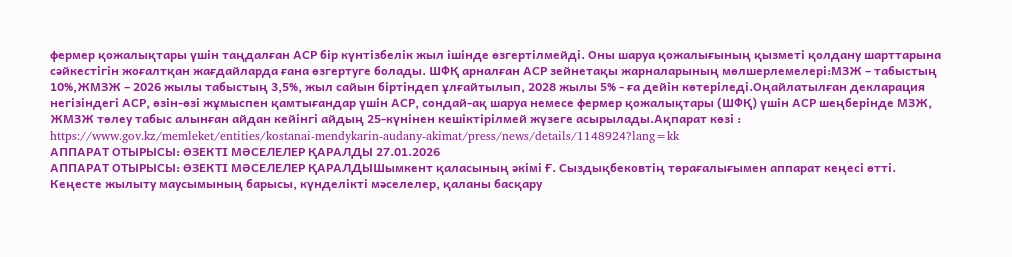фермер қожалықтары үшін таңдалған АСР бір күнтізбелік жыл ішінде өзгертілмейді. Оны шаруа қожалығының қызметі қолдану шарттарына сәйкестігін жоғалтқан жағдайларда ғана өзгертуге болады. ШФҚ арналған АСР зейнетақы жарналарының мөлшерлемелері:МЗЖ – табыстың 10%,ЖМЗЖ – 2026 жылы табыстың 3,5%, жыл сайын біртіндеп ұлғайтылып, 2028 жылы 5% - ға дейін көтеріледі.Оңайлатылған декларация негізіндегі АСР, өзін-өзі жұмыспен қамтығандар үшін АСР, сондай-ақ шаруа немесе фермер қожалықтары (ШФҚ) үшін АСР шеңберінде МЗЖ, ЖМЗЖ төлеу табыс алынған айдан кейінгі айдың 25-күнінен кешіктірілмей жүзеге асырылады.Ақпарат көзі : https://www.gov.kz/memleket/entities/kostanai-mendykarin-audany-akimat/press/news/details/1148924?lang=kk
АППАРАТ ОТЫРЫСЫ: ӨЗЕКТІ МӘСЕЛЕЛЕР ҚАРАЛДЫ 27.01.2026
АППАРАТ ОТЫРЫСЫ: ӨЗЕКТІ МӘСЕЛЕЛЕР ҚАРАЛДЫШымкент қаласының әкімі Ғ. Сыздықбековтің төрағалығымен аппарат кеңесі өтті. Кеңесте жылыту маусымының барысы, күнделікті мәселелер, қаланы басқару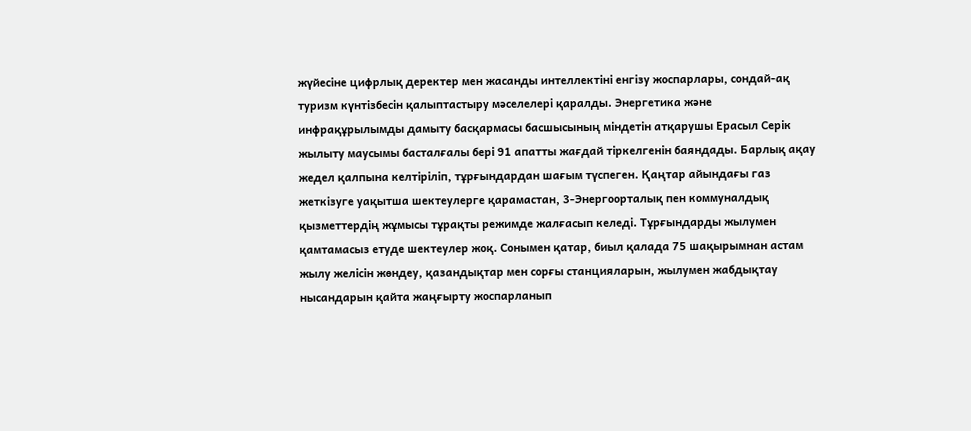жүйесіне цифрлық деректер мен жасанды интеллектіні енгізу жоспарлары, сондай-ақ туризм күнтізбесін қалыптастыру мәселелері қаралды. Энергетика және инфрақұрылымды дамыту басқармасы басшысының міндетін атқарушы Ерасыл Серік жылыту маусымы басталғалы бері 91 апатты жағдай тіркелгенін баяндады. Барлық ақау жедел қалпына келтіріліп, тұрғындардан шағым түспеген. Қаңтар айындағы газ жеткізуге уақытша шектеулерге қарамастан, 3-Энергоорталық пен коммуналдық қызметтердің жұмысы тұрақты режимде жалғасып келеді. Тұрғындарды жылумен қамтамасыз етуде шектеулер жоқ. Сонымен қатар, биыл қалада 75 шақырымнан астам жылу желісін жөндеу, қазандықтар мен сорғы станцияларын, жылумен жабдықтау нысандарын қайта жаңғырту жоспарланып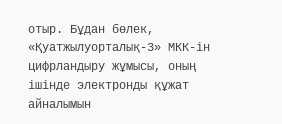отыр. Бұдан бөлек, «Қуатжылуорталық-3» МКК-ін цифрландыру жұмысы, оның ішінде электронды құжат айналымын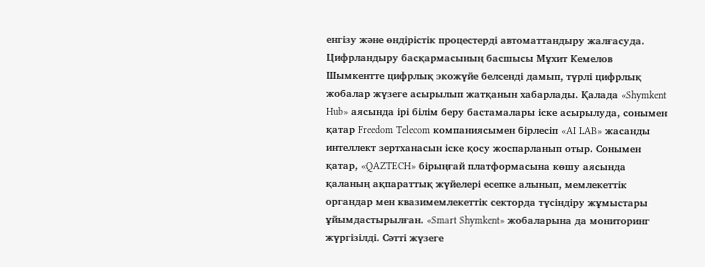енгізу және өндірістік процестерді автоматтандыру жалғасуда. Цифрландыру басқармасының басшысы Мұхит Кемелов Шымкентте цифрлық экожүйе белсенді дамып, түрлі цифрлық жобалар жүзеге асырылып жатқанын хабарлады. Қалада «Shymkent Hub» аясында ірі білім беру бастамалары іске асырылуда, сонымен қатар Freedom Telecom компаниясымен бірлесіп «AI LAB» жасанды интеллект зертханасын іске қосу жоспарланып отыр. Сонымен қатар, «QAZTECH» бірыңғай платформасына көшу аясында қаланың ақпараттық жүйелері есепке алынып, мемлекеттік органдар мен квазимемлекеттік секторда түсіндіру жұмыстары ұйымдастырылған. «Smart Shymkent» жобаларына да мониторинг жүргізілді. Сәтті жүзеге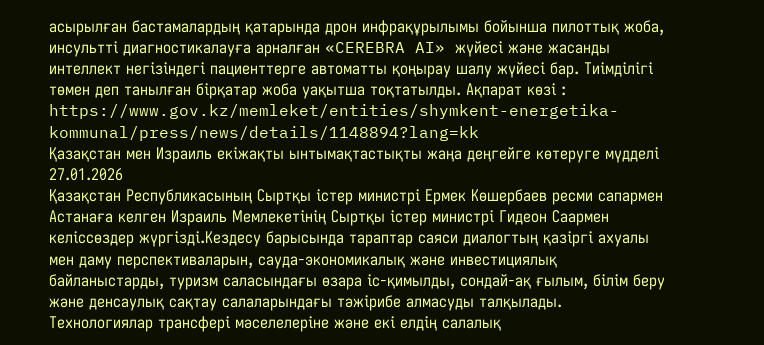асырылған бастамалардың қатарында дрон инфрақұрылымы бойынша пилоттық жоба, инсультті диагностикалауға арналған «CEREBRA AI» жүйесі және жасанды интеллект негізіндегі пациенттерге автоматты қоңырау шалу жүйесі бар. Тиімділігі төмен деп танылған бірқатар жоба уақытша тоқтатылды. Ақпарат көзі : https://www.gov.kz/memleket/entities/shymkent-energetika-kommunal/press/news/details/1148894?lang=kk
Қазақстан мен Израиль екіжақты ынтымақтастықты жаңа деңгейге көтеруге мүдделі 27.01.2026
Қазақстан Республикасының Сыртқы істер министрі Ермек Көшербаев ресми сапармен Астанаға келген Израиль Мемлекетінің Сыртқы істер министрі Гидеон Саармен келіссөздер жүргізді.Кездесу барысында тараптар саяси диалогтың қазіргі ахуалы мен даму перспективаларын, сауда-экономикалық және инвестициялық байланыстарды, туризм саласындағы өзара іс-қимылды, сондай-ақ ғылым, білім беру және денсаулық сақтау салаларындағы тәжірибе алмасуды талқылады. Технологиялар трансфері мәселелеріне және екі елдің салалық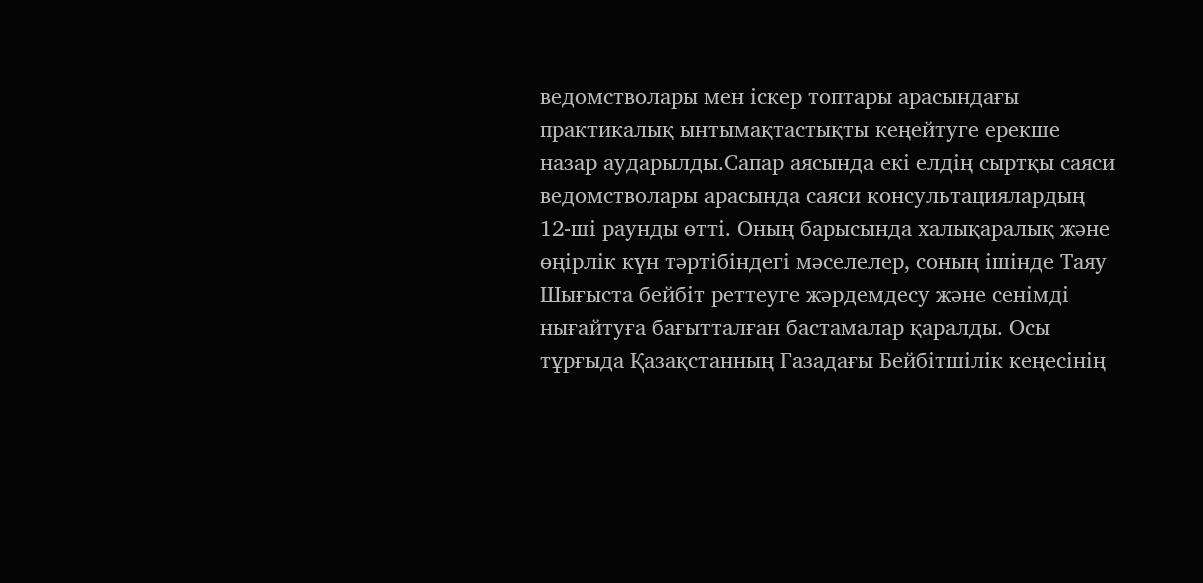ведомстволары мен іскер топтары арасындағы практикалық ынтымақтастықты кеңейтуге ерекше назар аударылды.Сапар аясында екі елдің сыртқы саяси ведомстволары арасында саяси консультациялардың 12-ші раунды өтті. Оның барысында халықаралық және өңірлік күн тәртібіндегі мәселелер, соның ішінде Таяу Шығыста бейбіт реттеуге жәрдемдесу және сенімді нығайтуға бағытталған бастамалар қаралды. Осы тұрғыда Қазақстанның Газадағы Бейбітшілік кеңесінің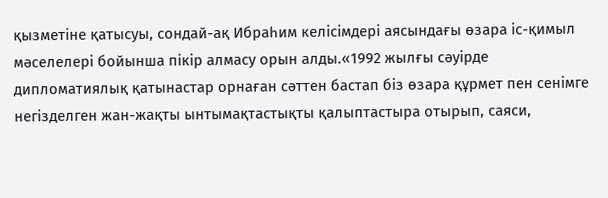қызметіне қатысуы, сондай-ақ Ибраһим келісімдері аясындағы өзара іс-қимыл мәселелері бойынша пікір алмасу орын алды.«1992 жылғы сәуірде дипломатиялық қатынастар орнаған сәттен бастап біз өзара құрмет пен сенімге негізделген жан-жақты ынтымақтастықты қалыптастыра отырып, саяси,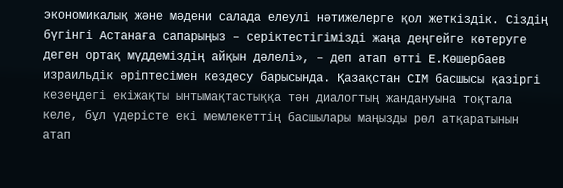экономикалық және мәдени салада елеулі нәтижелерге қол жеткіздік. Сіздің бүгінгі Астанаға сапарыңыз – серіктестігімізді жаңа деңгейге көтеруге деген ортақ мүддеміздің айқын дәлелі», – деп атап өтті Е.Көшербаев израильдік әріптесімен кездесу барысында. Қазақстан СІМ басшысы қазіргі кезеңдегі екіжақты ынтымақтастыққа тән диалогтың жандануына тоқтала келе, бұл үдерісте екі мемлекеттің басшылары маңызды рөл атқаратынын атап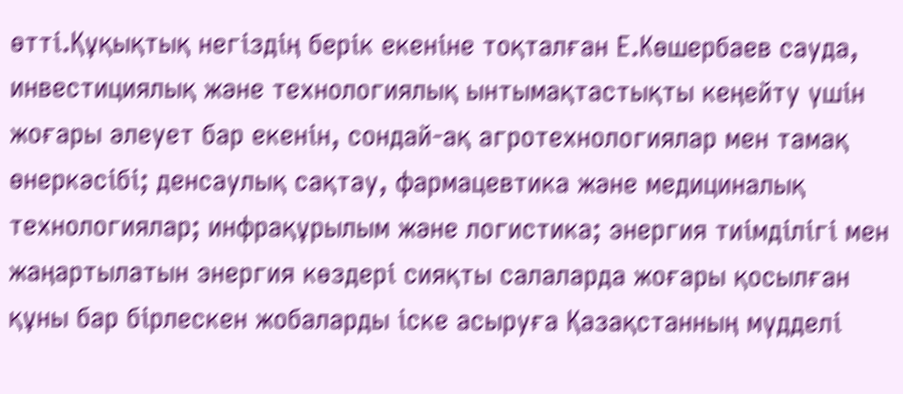өтті.Құқықтық негіздің берік екеніне тоқталған Е.Көшербаев сауда, инвестициялық және технологиялық ынтымақтастықты кеңейту үшін жоғары әлеует бар екенін, сондай-ақ агротехнологиялар мен тамақ өнеркәсібі; денсаулық сақтау, фармацевтика және медициналық технологиялар; инфрақұрылым және логистика; энергия тиімділігі мен жаңартылатын энергия көздері сияқты салаларда жоғары қосылған құны бар бірлескен жобаларды іске асыруға Қазақстанның мүдделі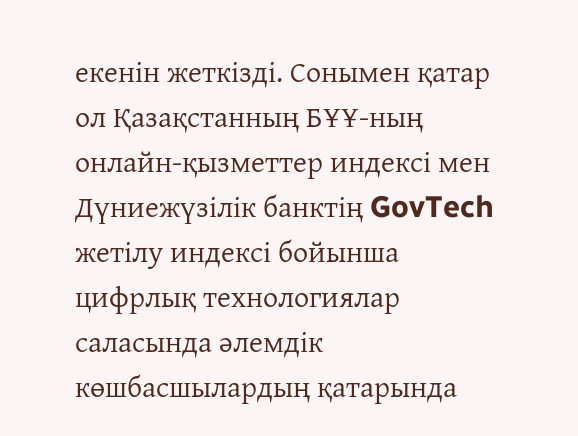екенін жеткізді. Сонымен қатар ол Қазақстанның БҰҰ-ның онлайн-қызметтер индексі мен Дүниежүзілік банктің GovTech жетілу индексі бойынша цифрлық технологиялар саласында әлемдік көшбасшылардың қатарында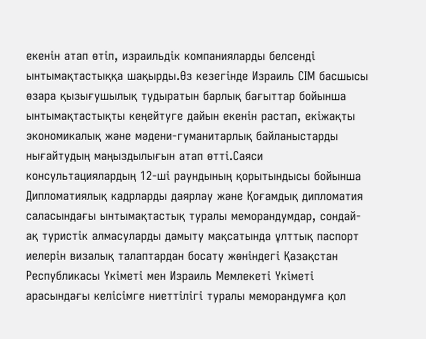екенін атап өтіп, израильдік компанияларды белсенді ынтымақтастыққа шақырды.Өз кезегінде Израиль СІМ басшысы өзара қызығушылық тудыратын барлық бағыттар бойынша ынтымақтастықты кеңейтуге дайын екенін растап, екіжақты экономикалық және мәдени-гуманитарлық байланыстарды нығайтудың маңыздылығын атап өтті.Саяси консультациялардың 12-ші раундының қорытындысы бойынша Дипломатиялық кадрларды даярлау және Қоғамдық дипломатия саласындағы ынтымақтастық туралы меморандумдар, сондай-ақ туристік алмасуларды дамыту мақсатында ұлттық паспорт иелерін визалық талаптардан босату жөніндегі Қазақстан Республикасы Үкіметі мен Израиль Мемлекеті Үкіметі арасындағы келісімге ниеттілігі туралы меморандумға қол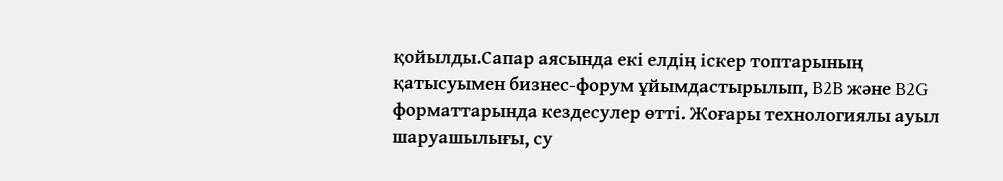қойылды.Сапар аясында екі елдің іскер топтарының қатысуымен бизнес-форум ұйымдастырылып, B2B және B2G форматтарында кездесулер өтті. Жоғары технологиялы ауыл шаруашылығы, су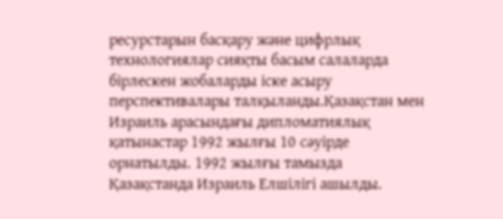ресурстарын басқару және цифрлық технологиялар сияқты басым салаларда бірлескен жобаларды іске асыру перспективалары талқыланды.Қазақстан мен Израиль арасындағы дипломатиялық қатынастар 1992 жылғы 10 сәуірде орнатылды. 1992 жылғы тамызда Қазақстанда Израиль Елшілігі ашылды.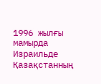1996 жылғы мамырда Израильде Қазақстанның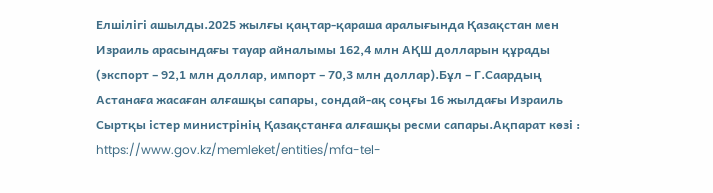Елшілігі ашылды.2025 жылғы қаңтар-қараша аралығында Қазақстан мен Израиль арасындағы тауар айналымы 162,4 млн АҚШ долларын құрады (экспорт – 92,1 млн доллар, импорт – 70,3 млн доллар).Бұл – Г.Саардың Астанаға жасаған алғашқы сапары, сондай-ақ соңғы 16 жылдағы Израиль Сыртқы істер министрінің Қазақстанға алғашқы ресми сапары.Ақпарат көзі : https://www.gov.kz/memleket/entities/mfa-tel-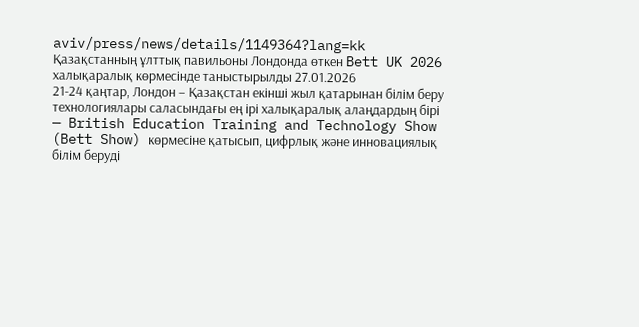aviv/press/news/details/1149364?lang=kk
Қазақстанның ұлттық павильоны Лондонда өткен Bett UK 2026 халықаралық көрмесінде таныстырылды 27.01.2026
21-24 қаңтар, Лондон – Қазақстан екінші жыл қатарынан білім беру технологиялары саласындағы ең ірі халықаралық алаңдардың бірі — British Education Training and Technology Show (Bett Show) көрмесіне қатысып, цифрлық және инновациялық білім беруді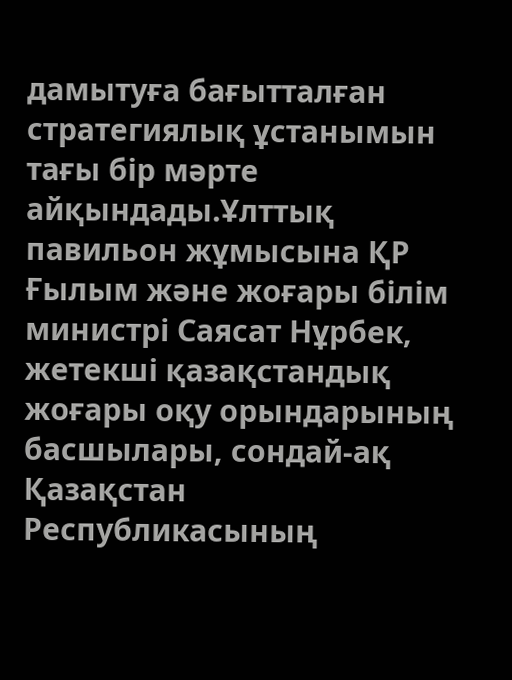дамытуға бағытталған стратегиялық ұстанымын тағы бір мәрте айқындады.Ұлттық павильон жұмысына ҚР Ғылым және жоғары білім министрі Саясат Нұрбек, жетекші қазақстандық жоғары оқу орындарының басшылары, сондай-ақ Қазақстан Республикасының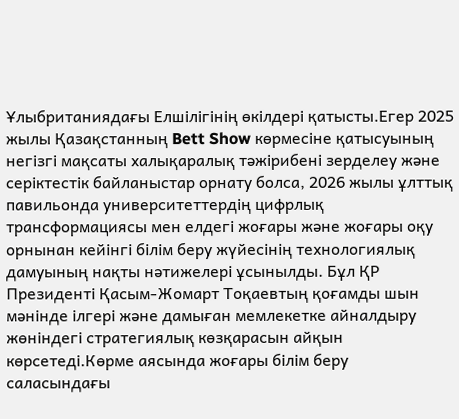Ұлыбританиядағы Елшілігінің өкілдері қатысты.Егер 2025 жылы Қазақстанның Bett Show көрмесіне қатысуының негізгі мақсаты халықаралық тәжірибені зерделеу және серіктестік байланыстар орнату болса, 2026 жылы ұлттық павильонда университеттердің цифрлық трансформациясы мен елдегі жоғары және жоғары оқу орнынан кейінгі білім беру жүйесінің технологиялық дамуының нақты нәтижелері ұсынылды. Бұл ҚР Президенті Қасым-Жомарт Тоқаевтың қоғамды шын мәнінде ілгері және дамыған мемлекетке айналдыру жөніндегі стратегиялық көзқарасын айқын көрсетеді.Көрме аясында жоғары білім беру саласындағы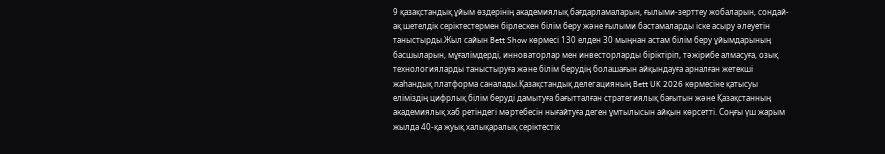9 қазақстандық ұйым өздерінің академиялық бағдарламаларын, ғылыми-зерттеу жобаларын, сондай-ақ шетелдік серіктестермен бірлескен білім беру және ғылыми бастамаларды іске асыру әлеуетін таныстырды.Жыл сайын Bett Show көрмесі 130 елден 30 мыңнан астам білім беру ұйымдарының басшыларын, мұғалімдерді, инноваторлар мен инвесторларды біріктіріп, тәжірибе алмасуға, озық технологияларды таныстыруға және білім берудің болашағын айқындауға арналған жетекші жаһандық платформа саналады.Қазақстандық делегацияның Bett UK 2026 көрмесіне қатысуы еліміздің цифрлық білім беруді дамытуға бағытталған стратегиялық бағытын және Қазақстанның академиялық хаб ретіндегі мәртебесін нығайтуға деген ұмтылысын айқын көрсетті. Соңғы үш жарым жылда 40-қа жуық халықаралық серіктестік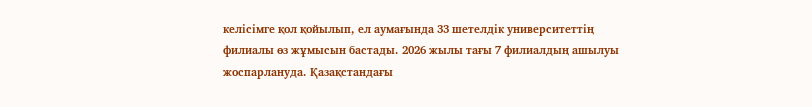келісімге қол қойылып, ел аумағында 33 шетелдік университеттің филиалы өз жұмысын бастады. 2026 жылы тағы 7 филиалдың ашылуы жоспарлануда. Қазақстандағы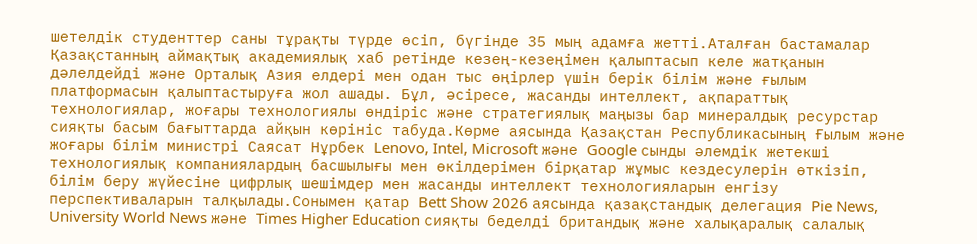шетелдік студенттер саны тұрақты түрде өсіп, бүгінде 35 мың адамға жетті.Аталған бастамалар Қазақстанның аймақтық академиялық хаб ретінде кезең-кезеңімен қалыптасып келе жатқанын дәлелдейді және Орталық Азия елдері мен одан тыс өңірлер үшін берік білім және ғылым платформасын қалыптастыруға жол ашады. Бұл, әсіресе, жасанды интеллект, ақпараттық технологиялар, жоғары технологиялы өндіріс және стратегиялық маңызы бар минералдық ресурстар сияқты басым бағыттарда айқын көрініс табуда.Көрме аясында Қазақстан Республикасының Ғылым және жоғары білім министрі Саясат Нұрбек Lenovo, Intel, Microsoft және Google сынды әлемдік жетекші технологиялық компаниялардың басшылығы мен өкілдерімен бірқатар жұмыс кездесулерін өткізіп, білім беру жүйесіне цифрлық шешімдер мен жасанды интеллект технологияларын енгізу перспективаларын талқылады.Сонымен қатар Bett Show 2026 аясында қазақстандық делегация Pie News, University World News және Times Higher Education сияқты беделді британдық және халықаралық салалық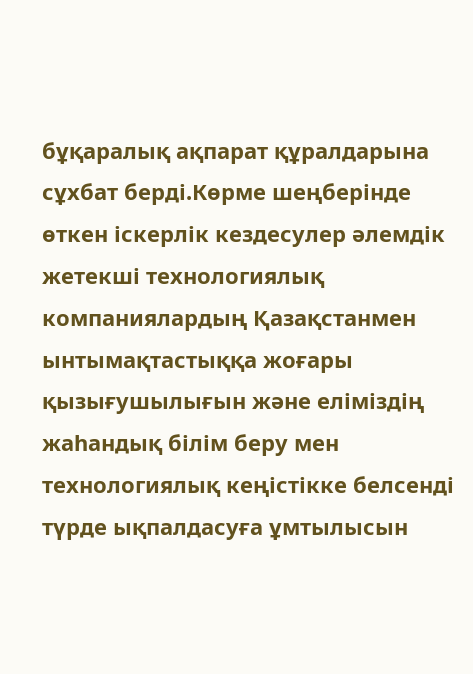бұқаралық ақпарат құралдарына сұхбат берді.Көрме шеңберінде өткен іскерлік кездесулер әлемдік жетекші технологиялық компаниялардың Қазақстанмен ынтымақтастыққа жоғары қызығушылығын және еліміздің жаһандық білім беру мен технологиялық кеңістікке белсенді түрде ықпалдасуға ұмтылысын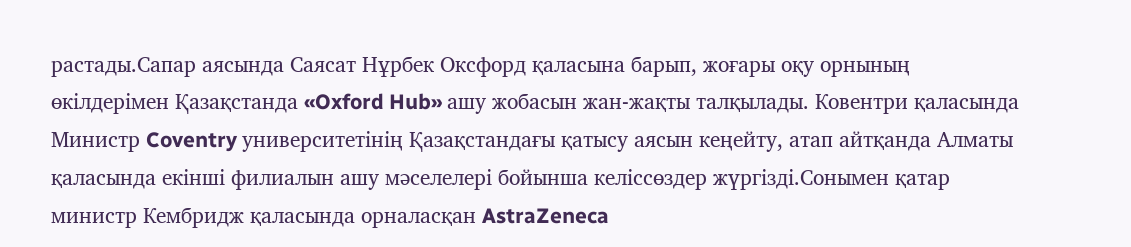растады.Сапар аясында Саясат Нұрбек Оксфорд қаласына барып, жоғары оқу орнының өкілдерімен Қазақстанда «Oxford Hub» ашу жобасын жан-жақты талқылады. Ковентри қаласында Министр Coventry университетінің Қазақстандағы қатысу аясын кеңейту, атап айтқанда Алматы қаласында екінші филиалын ашу мәселелері бойынша келіссөздер жүргізді.Сонымен қатар министр Кембридж қаласында орналасқан AstraZeneca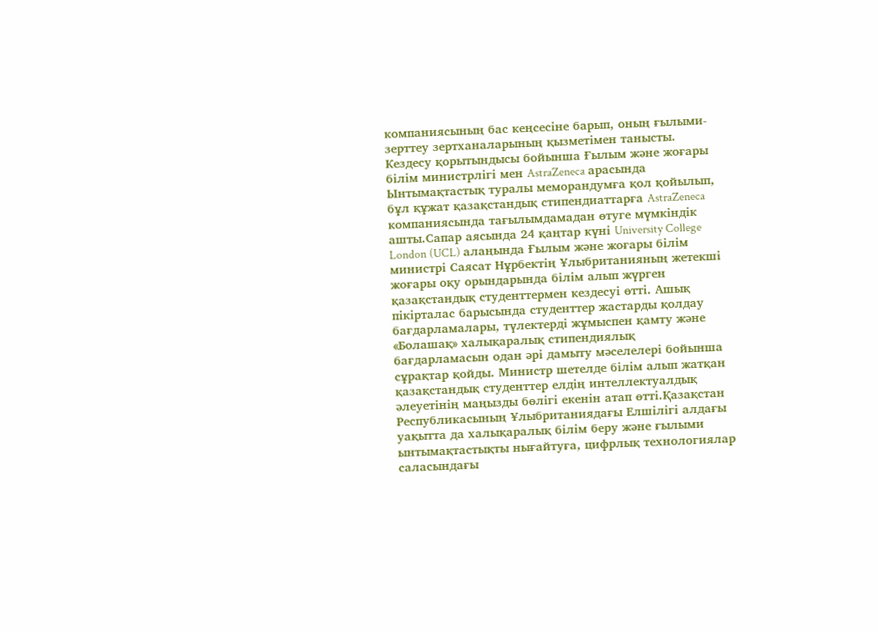компаниясының бас кеңсесіне барып, оның ғылыми-зерттеу зертханаларының қызметімен танысты. Кездесу қорытындысы бойынша Ғылым және жоғары білім министрлігі мен AstraZeneca арасында Ынтымақтастық туралы меморандумға қол қойылып, бұл құжат қазақстандық стипендиаттарға AstraZeneca компаниясында тағылымдамадан өтуге мүмкіндік ашты.Сапар аясында 24 қаңтар күні University College London (UCL) алаңында Ғылым және жоғары білім министрі Саясат Нұрбектің Ұлыбританияның жетекші жоғары оқу орындарында білім алып жүрген қазақстандық студенттермен кездесуі өтті. Ашық пікірталас барысында студенттер жастарды қолдау бағдарламалары, түлектерді жұмыспен қамту және «Болашақ» халықаралық стипендиялық бағдарламасын одан әрі дамыту мәселелері бойынша сұрақтар қойды. Министр шетелде білім алып жатқан қазақстандық студенттер елдің интеллектуалдық әлеуетінің маңызды бөлігі екенін атап өтті.Қазақстан Республикасының Ұлыбританиядағы Елшілігі алдағы уақытта да халықаралық білім беру және ғылыми ынтымақтастықты нығайтуға, цифрлық технологиялар саласындағы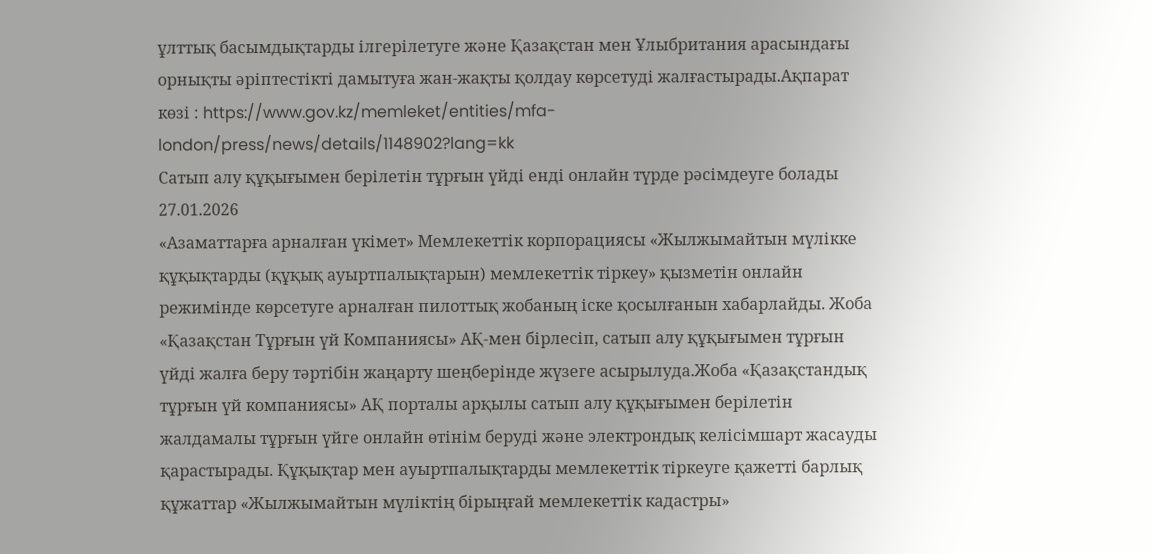ұлттық басымдықтарды ілгерілетуге және Қазақстан мен Ұлыбритания арасындағы орнықты әріптестікті дамытуға жан-жақты қолдау көрсетуді жалғастырады.Ақпарат көзі : https://www.gov.kz/memleket/entities/mfa-london/press/news/details/1148902?lang=kk
Сатып алу құқығымен берілетін тұрғын үйді енді онлайн түрде рәсімдеуге болады 27.01.2026
«Азаматтарға арналған үкімет» Мемлекеттік корпорациясы «Жылжымайтын мүлікке құқықтарды (құқық ауыртпалықтарын) мемлекеттік тіркеу» қызметін онлайн режимінде көрсетуге арналған пилоттық жобаның іске қосылғанын хабарлайды. Жоба «Қазақстан Тұрғын үй Компаниясы» АҚ-мен бірлесіп, сатып алу құқығымен тұрғын үйді жалға беру тәртібін жаңарту шеңберінде жүзеге асырылуда.Жоба «Қазақстандық тұрғын үй компаниясы» АҚ порталы арқылы сатып алу құқығымен берілетін жалдамалы тұрғын үйге онлайн өтінім беруді және электрондық келісімшарт жасауды қарастырады. Құқықтар мен ауыртпалықтарды мемлекеттік тіркеуге қажетті барлық құжаттар «Жылжымайтын мүліктің бірыңғай мемлекеттік кадастры»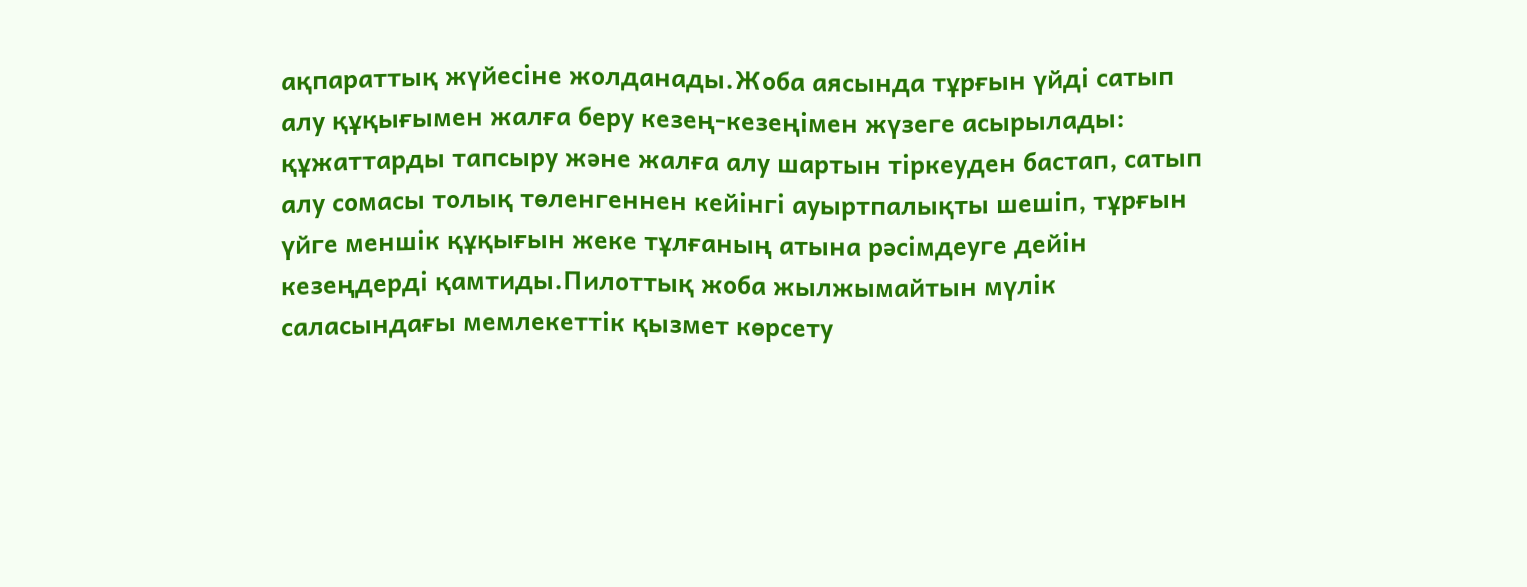ақпараттық жүйесіне жолданады.Жоба аясында тұрғын үйді сатып алу құқығымен жалға беру кезең-кезеңімен жүзеге асырылады: құжаттарды тапсыру және жалға алу шартын тіркеуден бастап, сатып алу сомасы толық төленгеннен кейінгі ауыртпалықты шешіп, тұрғын үйге меншік құқығын жеке тұлғаның атына рәсімдеуге дейін кезеңдерді қамтиды.Пилоттық жоба жылжымайтын мүлік саласындағы мемлекеттік қызмет көрсету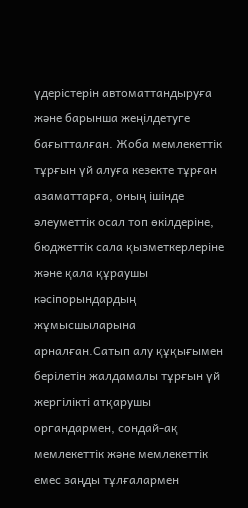үдерістерін автоматтандыруға және барынша жеңілдетуге бағытталған. Жоба мемлекеттік тұрғын үй алуға кезекте тұрған азаматтарға, оның ішінде әлеуметтік осал топ өкілдеріне, бюджеттік сала қызметкерлеріне және қала құраушы кәсіпорындардың жұмысшыларына арналған.Сатып алу құқығымен берілетін жалдамалы тұрғын үй жергілікті атқарушы органдармен, сондай-ақ мемлекеттік және мемлекеттік емес заңды тұлғалармен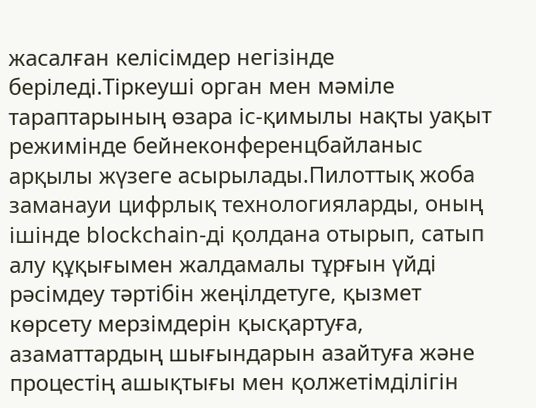жасалған келісімдер негізінде беріледі.Тіркеуші орган мен мәміле тараптарының өзара іс-қимылы нақты уақыт режимінде бейнеконференцбайланыс арқылы жүзеге асырылады.Пилоттық жоба заманауи цифрлық технологияларды, оның ішінде blockchain-ді қолдана отырып, сатып алу құқығымен жалдамалы тұрғын үйді рәсімдеу тәртібін жеңілдетуге, қызмет көрсету мерзімдерін қысқартуға, азаматтардың шығындарын азайтуға және процестің ашықтығы мен қолжетімділігін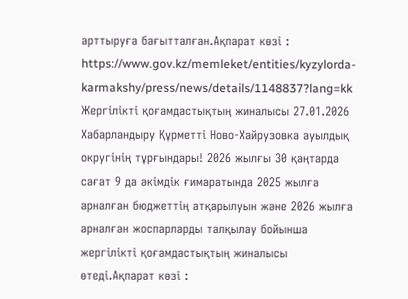арттыруға бағытталған.Ақпарат көзі : https://www.gov.kz/memleket/entities/kyzylorda-karmakshy/press/news/details/1148837?lang=kk
Жергілікті қоғамдастықтың жиналысы 27.01.2026
Хабарландыру Құрметті Ново-Хайрузовка ауылдық округінің тұрғындары! 2026 жылғы 30 қаңтарда сағат 9 да әкімдік ғимаратында 2025 жылға арналған бюджеттің атқарылуын және 2026 жылға арналған жоспарларды талқылау бойынша жергілікті қоғамдастықтың жиналысы өтеді.Ақпарат көзі :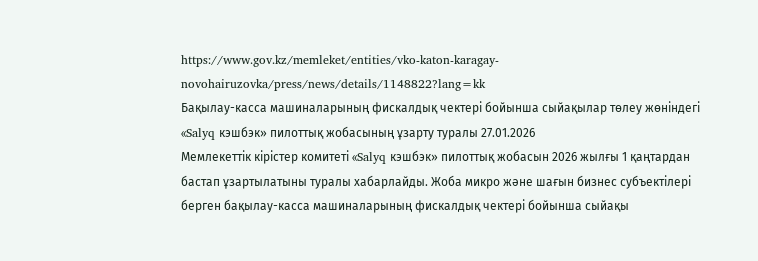https://www.gov.kz/memleket/entities/vko-katon-karagay-novohairuzovka/press/news/details/1148822?lang=kk
Бақылау-касса машиналарының фискалдық чектері бойынша сыйақылар төлеу жөніндегі «Salyq кэшбэк» пилоттық жобасының ұзарту туралы 27.01.2026
Мемлекеттік кірістер комитеті «Salyq кэшбэк» пилоттық жобасын 2026 жылғы 1 қаңтардан бастап ұзартылатыны туралы хабарлайды. Жоба микро және шағын бизнес субъектілері берген бақылау-касса машиналарының фискалдық чектері бойынша сыйақы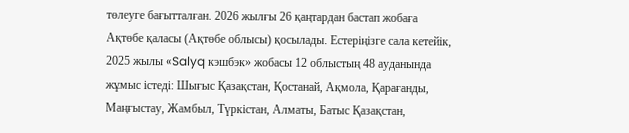төлеуге бағытталған. 2026 жылғы 26 қаңтардан бастап жобаға Ақтөбе қаласы (Ақтөбе облысы) қосылады. Естеріңізге сала кетейік, 2025 жылы «Salyq кэшбэк» жобасы 12 облыстың 48 ауданында жұмыс істеді: Шығыс Қазақстан, Қостанай, Ақмола, Қарағанды, Маңғыстау, Жамбыл, Түркістан, Алматы, Батыс Қазақстан,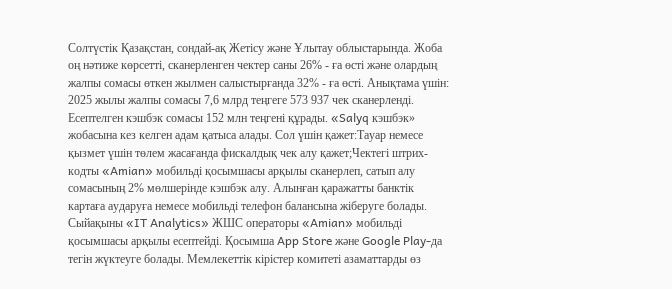Солтүстік Қазақстан, сондай-ақ Жетісу және Ұлытау облыстарында. Жоба оң нәтиже көрсетті, сканерленген чектер саны 26% - ға өсті және олардың жалпы сомасы өткен жылмен салыстырғанда 32% - ға өсті. Анықтама үшін: 2025 жылы жалпы сомасы 7,6 млрд теңгеге 573 937 чек сканерленді. Есептелген кэшбэк сомасы 152 млн теңгені құрады. «Salyq кэшбэк» жобасына кез келген адам қатыса алады. Сол үшін қажет:Тауар немесе қызмет үшін төлем жасағанда фискалдық чек алу қажет;Чектегі штрих-кодты «Amian» мобильді қосымшасы арқылы сканерлеп, сатып алу сомасының 2% мөлшерінде кэшбэк алу. Алынған қаражатты банктік картаға аударуға немесе мобильді телефон балансына жіберуге болады. Сыйақыны «IT Analytics» ЖШС операторы «Amian» мобильді қосымшасы арқылы есептейді. Қосымша App Store және Google Play-да тегін жүктеуге болады. Мемлекеттік кірістер комитеті азаматтарды өз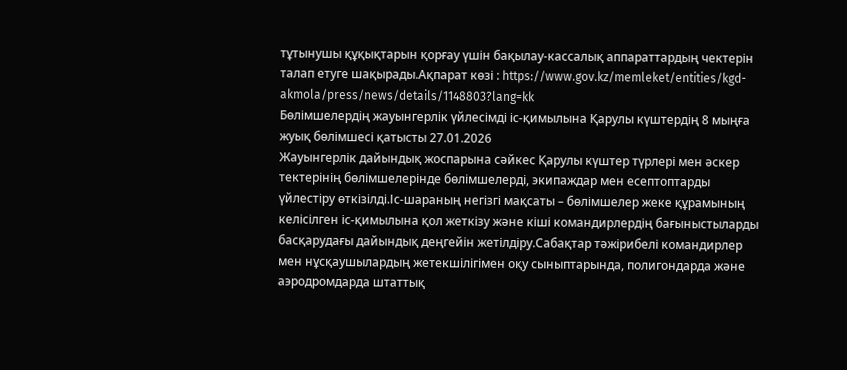тұтынушы құқықтарын қорғау үшін бақылау-кассалық аппараттардың чектерін талап етуге шақырады.Ақпарат көзі : https://www.gov.kz/memleket/entities/kgd-akmola/press/news/details/1148803?lang=kk
Бөлімшелердің жауынгерлік үйлесімді іс-қимылына Қарулы күштердің 8 мыңға жуық бөлімшесі қатысты 27.01.2026
Жауынгерлік дайындық жоспарына сәйкес Қарулы күштер түрлері мен әскер тектерінің бөлімшелерінде бөлімшелерді, экипаждар мен есептоптарды үйлестіру өткізілді.Іс-шараның негізгі мақсаты – бөлімшелер жеке құрамының келісілген іс-қимылына қол жеткізу және кіші командирлердің бағыныстыларды басқарудағы дайындық деңгейін жетілдіру.Сабақтар тәжірибелі командирлер мен нұсқаушылардың жетекшілігімен оқу сыныптарында, полигондарда және аэродромдарда штаттық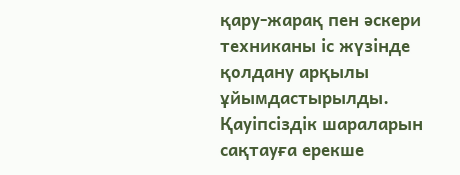қару-жарақ пен әскери техниканы іс жүзінде қолдану арқылы ұйымдастырылды. Қауіпсіздік шараларын сақтауға ерекше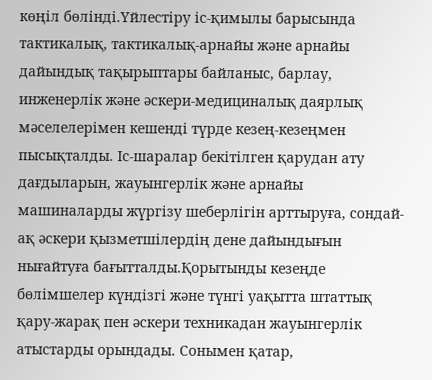көңіл бөлінді.Үйлестіру іс-қимылы барысында тактикалық, тактикалық-арнайы және арнайы дайындық тақырыптары байланыс, барлау, инженерлік және әскери-медициналық даярлық мәселелерімен кешенді түрде кезең-кезеңмен пысықталды. Іс-шаралар бекітілген қарудан ату дағдыларын, жауынгерлік және арнайы машиналарды жүргізу шеберлігін арттыруға, сондай-ақ әскери қызметшілердің дене дайындығын нығайтуға бағытталды.Қорытынды кезеңде бөлімшелер күндізгі және түнгі уақытта штаттық қару-жарақ пен әскери техникадан жауынгерлік атыстарды орындады. Сонымен қатар,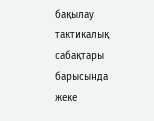бақылау тактикалық сабақтары барысында жеке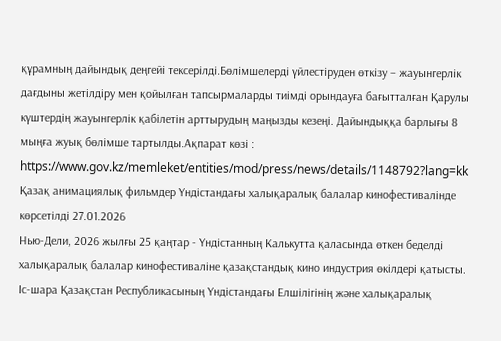құрамның дайындық деңгейі тексерілді.Бөлімшелерді үйлестіруден өткізу – жауынгерлік дағдыны жетілдіру мен қойылған тапсырмаларды тиімді орындауға бағытталған Қарулы күштердің жауынгерлік қабілетін арттырудың маңызды кезеңі. Дайындыққа барлығы 8 мыңға жуық бөлімше тартылды.Ақпарат көзі : https://www.gov.kz/memleket/entities/mod/press/news/details/1148792?lang=kk
Қазақ анимациялық фильмдер Үндістандағы халықаралық балалар кинофестивалінде көрсетілді 27.01.2026
Нью-Дели, 2026 жылғы 25 қаңтар - Үндістанның Калькутта қаласында өткен беделді халықаралық балалар кинофестиваліне қазақстандық кино индустрия өкілдері қатысты. Іс-шара Қазақстан Республикасының Үндістандағы Елшілігінің және халықаралық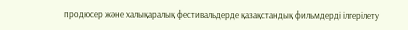продюсер және халықаралық фестивальдерде қазақстандық фильмдерді ілгерілету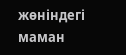жөніндегі маман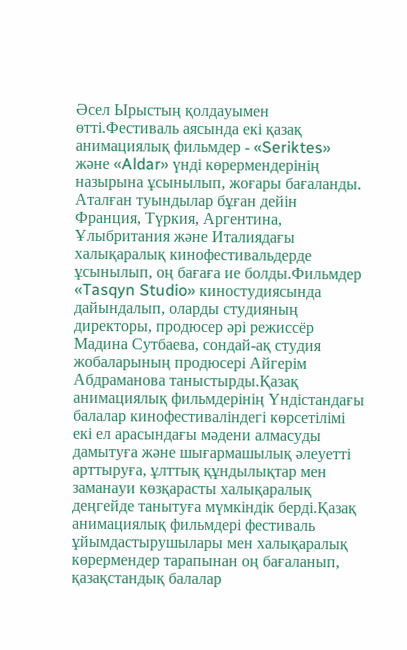Әсел Ырыстың қолдауымен өтті.Фестиваль аясында екі қазақ анимациялық фильмдер - «Seriktes» және «Aldar» үнді көрермендерінің назырына ұсынылып, жоғары бағаланды. Аталған туындылар бұған дейін Франция, Түркия, Аргентина, Ұлыбритания және Италиядағы халықаралық кинофестивальдерде ұсынылып, оң бағаға ие болды.Фильмдер «Tasqyn Studio» киностудиясында дайындалып, оларды студияның директоры, продюсер әрі режиссёр Мадина Сутбаева, сондай-ақ студия жобаларының продюсері Айгерім Абдраманова таныстырды.Қазақ анимациялық фильмдерінің Үндістандағы балалар кинофестиваліндегі көрсетілімі екі ел арасындағы мәдени алмасуды дамытуға және шығармашылық әлеуетті арттыруға, ұлттық құндылықтар мен заманауи көзқарасты халықаралық деңгейде танытуға мүмкіндік берді.Қазақ анимациялық фильмдері фестиваль ұйымдастырушылары мен халықаралық көрермендер тарапынан оң бағаланып, қазақстандық балалар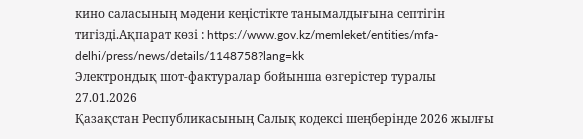кино саласының мәдени кеңістікте танымалдығына септігін тигізді.Ақпарат көзі : https://www.gov.kz/memleket/entities/mfa-delhi/press/news/details/1148758?lang=kk
Электрондық шот-фактуралар бойынша өзгерістер туралы 27.01.2026
Қазақстан Республикасының Салық кодексі шеңберінде 2026 жылғы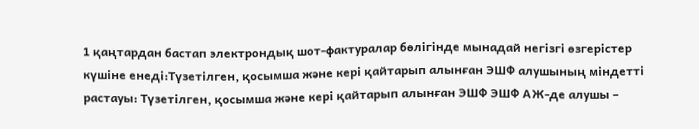1 қаңтардан бастап электрондық шот-фактуралар бөлігінде мынадай негізгі өзгерістер күшіне енеді:Түзетілген, қосымша және кері қайтарып алынған ЭШФ алушының міндетті растауы: Түзетілген, қосымша және кері қайтарып алынған ЭШФ ЭШФ АЖ-де алушы –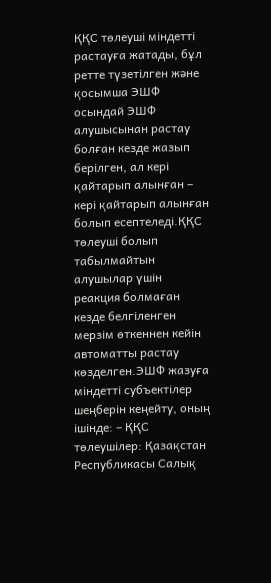ҚҚС төлеуші міндетті растауға жатады, бұл ретте түзетілген және қосымша ЭШФ осындай ЭШФ алушысынан растау болған кезде жазып берілген, ал кері қайтарып алынған – кері қайтарып алынған болып есептеледі.ҚҚС төлеуші болып табылмайтын алушылар үшін реакция болмаған кезде белгіленген мерзім өткеннен кейін автоматты растау көзделген.ЭШФ жазуға міндетті субъектілер шеңберін кеңейту, оның ішінде: – ҚҚС төлеушілер: Қазақстан Республикасы Салық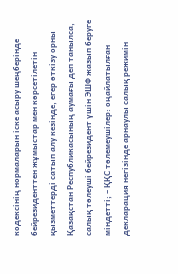кодексінің нормаларын іске асыру шеңберінде бейрезиденттен жұмыстар мен көрсетілетін қызметтерді сатып алу кезінде, егер өткізу орны Қазақстан Республикасының аумағы деп танылса, салық төлеуші бейрезидент үшін ЭШФ жазып беруге міндетті; – ҚҚС төлемеушілер: оңайлатылған декларация негізінде арнаулы салық режимін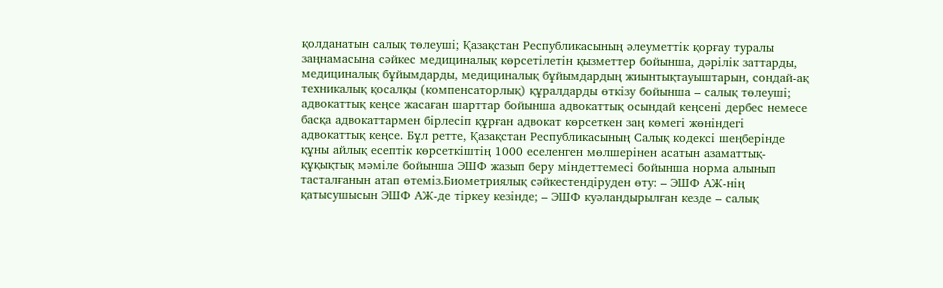қолданатын салық төлеуші; Қазақстан Республикасының әлеуметтік қорғау туралы заңнамасына сәйкес медициналық көрсетілетін қызметтер бойынша, дәрілік заттарды, медициналық бұйымдарды, медициналық бұйымдардың жиынтықтауыштарын, сондай-ақ техникалық қосалқы (компенсаторлық) құралдарды өткізу бойынша – салық төлеуші; адвокаттық кеңсе жасаған шарттар бойынша адвокаттық осындай кеңсені дербес немесе басқа адвокаттармен бірлесіп құрған адвокат көрсеткен заң көмегі жөніндегі адвокаттық кеңсе. Бұл ретте, Қазақстан Республикасының Салық кодексі шеңберінде құны айлық есептік көрсеткіштің 1000 еселенген мөлшерінен асатын азаматтық-құқықтық мәміле бойынша ЭШФ жазып беру міндеттемесі бойынша норма алынып тасталғанын атап өтеміз.Биометриялық сәйкестендіруден өту: – ЭШФ АЖ-нің қатысушысын ЭШФ АЖ-де тіркеу кезінде; – ЭШФ куәландырылған кезде – салық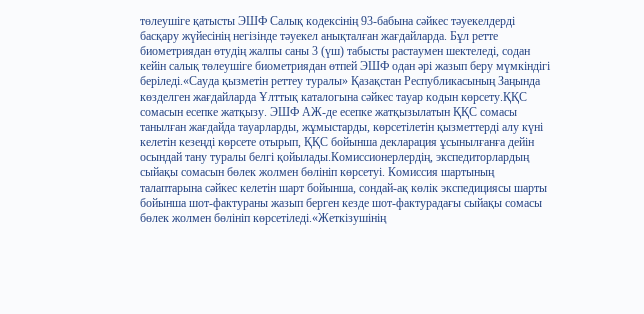төлеушіге қатысты ЭШФ Салық кодексінің 93-бабына сәйкес тәуекелдерді басқару жүйесінің негізінде тәуекел анықталған жағдайларда. Бұл ретте биометриядан өтудің жалпы саны 3 (үш) табысты растаумен шектеледі, содан кейін салық төлеушіге биометриядан өтпей ЭШФ одан әрі жазып беру мүмкіндігі беріледі.«Сауда қызметін реттеу туралы» Қазақстан Республикасының Заңында көзделген жағдайларда Ұлттық каталогына сәйкес тауар кодын көрсету.ҚҚС сомасын есепке жатқызу. ЭШФ АЖ-де есепке жатқызылатын ҚҚС сомасы танылған жағдайда тауарларды, жұмыстарды, көрсетілетін қызметтерді алу күні келетін кезеңді көрсете отырып, ҚҚС бойынша декларация ұсынылғанға дейін осындай тану туралы белгі қойылады.Комиссионерлердің, экспедиторлардың сыйақы сомасын бөлек жолмен бөлініп көрсетуі. Комиссия шартының талаптарына сәйкес келетін шарт бойынша, сондай-ақ көлік экспедициясы шарты бойынша шот-фактураны жазып берген кезде шот-фактурадағы сыйақы сомасы бөлек жолмен бөлініп көрсетіледі.«Жеткізушінің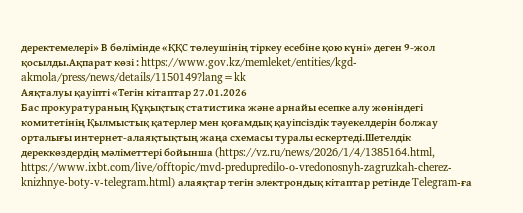деректемелері» В бөлімінде «ҚҚС төлеушінің тіркеу есебіне қою күні» деген 9-жол қосылды.Ақпарат көзі : https://www.gov.kz/memleket/entities/kgd-akmola/press/news/details/1150149?lang=kk
Аяқталуы қауіпті «Тегін кітаптар 27.01.2026
Бас прокуратураның Құқықтық статистика және арнайы есепке алу жөніндегі комитетінің Қылмыстық қатерлер мен қоғамдық қауіпсіздік тәуекелдерін болжау орталығы интернет-алаяқтықтың жаңа схемасы туралы ескертеді.Шетелдік дереккөздердің мәліметтері бойынша (https://vz.ru/news/2026/1/4/1385164.html, https://www.ixbt.com/live/offtopic/mvd-predupredilo-o-vredonosnyh-zagruzkah-cherez-knizhnye-boty-v-telegram.html) алаяқтар тегін электрондық кітаптар ретінде Telegram-ға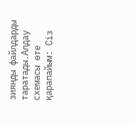зиянды файлдарды таратады.Алдау схемасы өте қарапайым: Сіз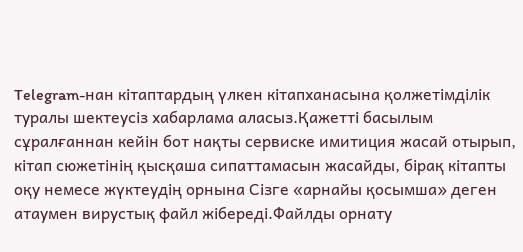Telegram-нан кітаптардың үлкен кітапханасына қолжетімділік туралы шектеусіз хабарлама аласыз.Қажетті басылым сұралғаннан кейін бот нақты сервиске имитиция жасай отырып, кітап сюжетінің қысқаша сипаттамасын жасайды, бірақ кітапты оқу немесе жүктеудің орнына Сізге «арнайы қосымша» деген атаумен вирустық файл жібереді.Файлды орнату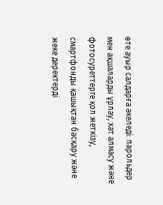өте ауыр салдарға әкеледі: парольдер мен ақшаларды ұрлау, хат алмасу және фотосуреттерге қол жеткізу, смартфонды қашықтан басқару және жеке деректерді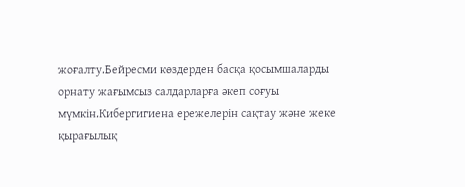жоғалту.Бейресми көздерден басқа қосымшаларды орнату жағымсыз салдарларға әкеп соғуы мүмкін.Кибергигиена ережелерін сақтау және жеке қырағылық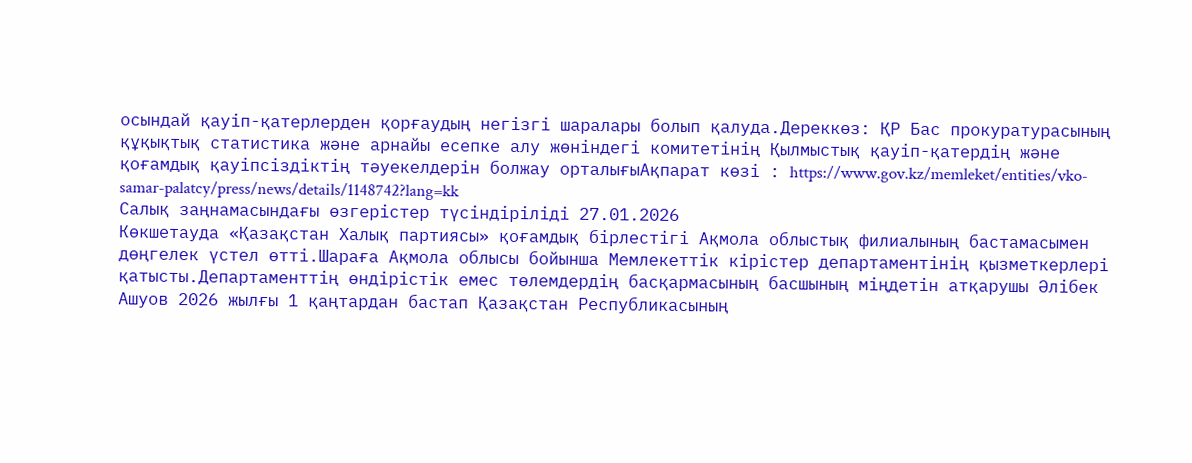осындай қауіп-қатерлерден қорғаудың негізгі шаралары болып қалуда.Дереккөз: ҚР Бас прокуратурасының құқықтық статистика және арнайы есепке алу жөніндегі комитетінің Қылмыстық қауіп-қатердің және қоғамдық қауіпсіздіктің тәуекелдерін болжау орталығыАқпарат көзі : https://www.gov.kz/memleket/entities/vko-samar-palatcy/press/news/details/1148742?lang=kk
Салық заңнамасындағы өзгерістер түсіндіріліді 27.01.2026
Көкшетауда «Қазақстан Халық партиясы» қоғамдық бірлестігі Ақмола облыстық филиалының бастамасымен дөңгелек үстел өтті.Шараға Ақмола облысы бойынша Мемлекеттік кірістер департаментінің қызметкерлері қатысты.Департаменттің өндірістік емес төлемдердің басқармасының басшының міңдетін атқарушы Әлібек Ашуов 2026 жылғы 1 қаңтардан бастап Қазақстан Республикасының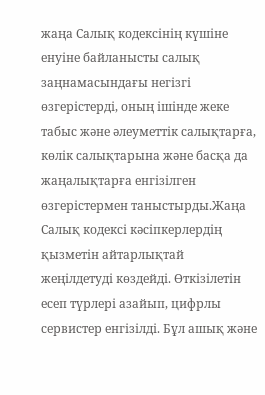жаңа Салық кодексінің күшіне енуіне байланысты салық заңнамасындағы негізгі өзгерістерді, оның ішінде жеке табыс және әлеуметтік салықтарға, көлік салықтарына және басқа да жаңалықтарға енгізілген өзгерістермен таныстырды.Жаңа Салық кодексі кәсіпкерлердің қызметін айтарлықтай жеңілдетуді көздейді. Өткізілетін есеп түрлері азайып, цифрлы сервистер енгізілді. Бұл ашық және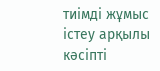тиімді жұмыс істеу арқылы кәсіпті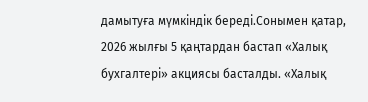дамытуға мүмкіндік береді.Сонымен қатар, 2026 жылғы 5 қаңтардан бастап «Халық бухгалтері» акциясы басталды. «Халық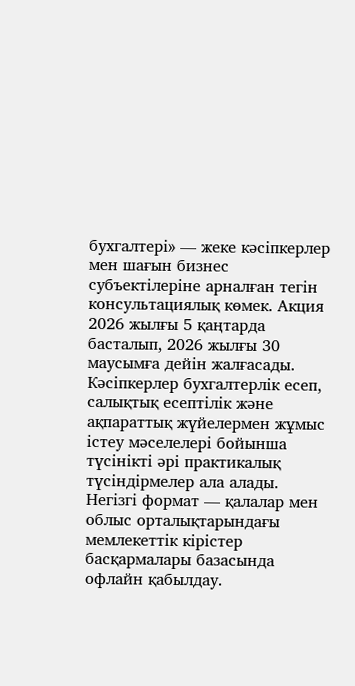бухгалтері» — жеке кәсіпкерлер мен шағын бизнес субъектілеріне арналған тегін консультациялық көмек. Акция 2026 жылғы 5 қаңтарда басталып, 2026 жылғы 30 маусымға дейін жалғасады. Кәсіпкерлер бухгалтерлік есеп, салықтық есептілік және ақпараттық жүйелермен жұмыс істеу мәселелері бойынша түсінікті әрі практикалық түсіндірмелер ала алады. Негізгі формат — қалалар мен облыс орталықтарындағы мемлекеттік кірістер басқармалары базасында офлайн қабылдау.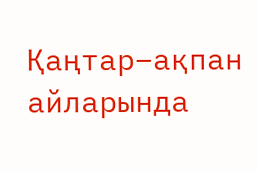Қаңтар–ақпан айларында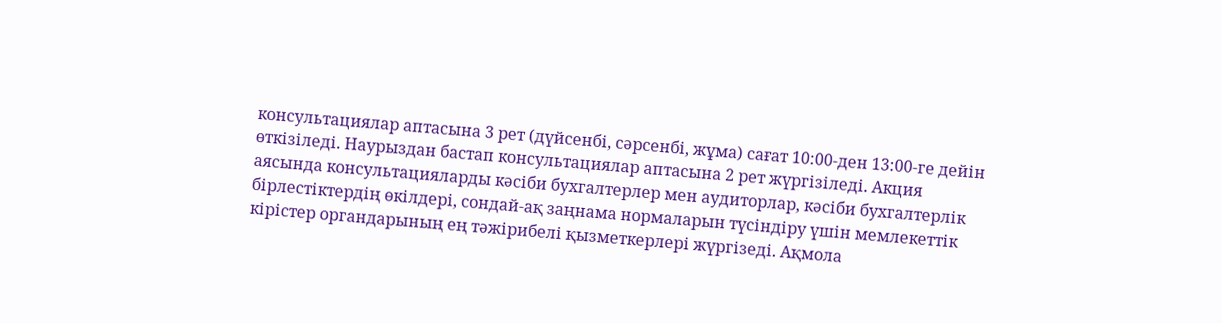консультациялар аптасына 3 рет (дүйсенбі, сәрсенбі, жұма) сағат 10:00-ден 13:00-ге дейін өткізіледі. Наурыздан бастап консультациялар аптасына 2 рет жүргізіледі. Акция аясында консультацияларды кәсіби бухгалтерлер мен аудиторлар, кәсіби бухгалтерлік бірлестіктердің өкілдері, сондай-ақ заңнама нормаларын түсіндіру үшін мемлекеттік кірістер органдарының ең тәжірибелі қызметкерлері жүргізеді. Ақмола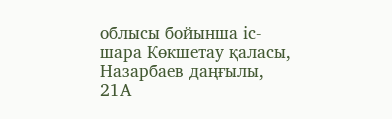облысы бойынша іс-шара Көкшетау қаласы, Назарбаев даңғылы, 21А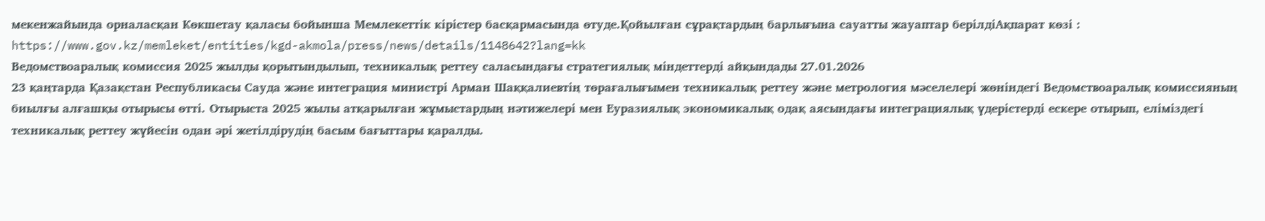мекенжайында орналасқан Көкшетау қаласы бойынша Мемлекеттік кірістер басқармасында өтуде.Қойылған сұрақтардың барлығына сауатты жауаптар берілдіАқпарат көзі : https://www.gov.kz/memleket/entities/kgd-akmola/press/news/details/1148642?lang=kk
Ведомствоаралық комиссия 2025 жылды қорытындылып, техникалық реттеу саласындағы стратегиялық міндеттерді айқындады 27.01.2026
23 қаңтарда Қазақстан Республикасы Сауда және интеграция министрі Арман Шаққалиевтің төрағалығымен техникалық реттеу және метрология мәселелері жөніндегі Ведомствоаралық комиссияның биылғы алғашқы отырысы өтті. Отырыста 2025 жылы атқарылған жұмыстардың нәтижелері мен Еуразиялық экономикалық одақ аясындағы интеграциялық үдерістерді ескере отырып, еліміздегі техникалық реттеу жүйесін одан әрі жетілдірудің басым бағыттары қаралды.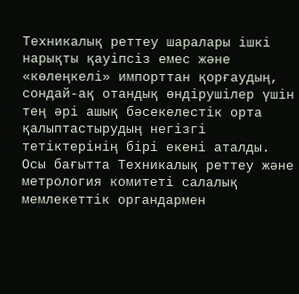Техникалық реттеу шаралары ішкі нарықты қауіпсіз емес және «көлеңкелі» импорттан қорғаудың, сондай-ақ отандық өндірушілер үшін тең әрі ашық бәсекелестік орта қалыптастырудың негізгі тетіктерінің бірі екені аталды. Осы бағытта Техникалық реттеу және метрология комитеті салалық мемлекеттік органдармен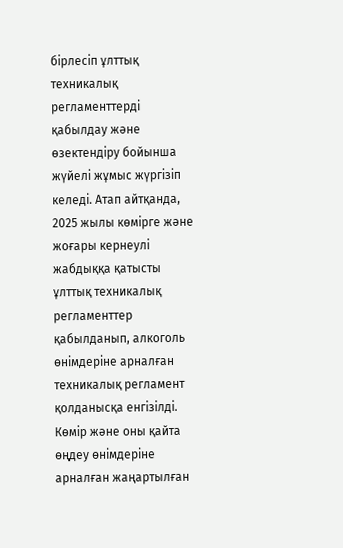бірлесіп ұлттық техникалық регламенттерді қабылдау және өзектендіру бойынша жүйелі жұмыс жүргізіп келеді. Атап айтқанда, 2025 жылы көмірге және жоғары кернеулі жабдыққа қатысты ұлттық техникалық регламенттер қабылданып, алкоголь өнімдеріне арналған техникалық регламент қолданысқа енгізілді. Көмір және оны қайта өңдеу өнімдеріне арналған жаңартылған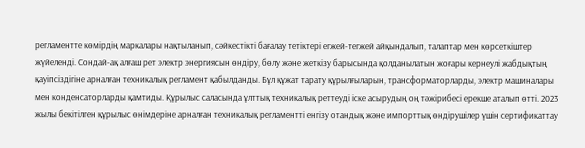регламентте көмірдің маркалары нақтыланып, сәйкестікті бағалау тетіктері егжей-тегжей айқындалып, талаптар мен көрсеткіштер жүйеленді. Сондай-ақ алғаш рет электр энергиясын өндіру, бөлу және жеткізу барысында қолданылатын жоғары кернеулі жабдықтың қауіпсіздігіне арналған техникалық регламент қабылданды. Бұл құжат тарату құрылғыларын, трансформаторларды, электр машиналары мен конденсаторларды қамтиды. Құрылыс саласында ұлттық техникалық реттеуді іске асырудың оң тәжірибесі ерекше аталып өтті. 2023 жылы бекітілген құрылыс өнімдеріне арналған техникалық регламентті енгізу отандық және импорттық өндірушілер үшін сертификаттау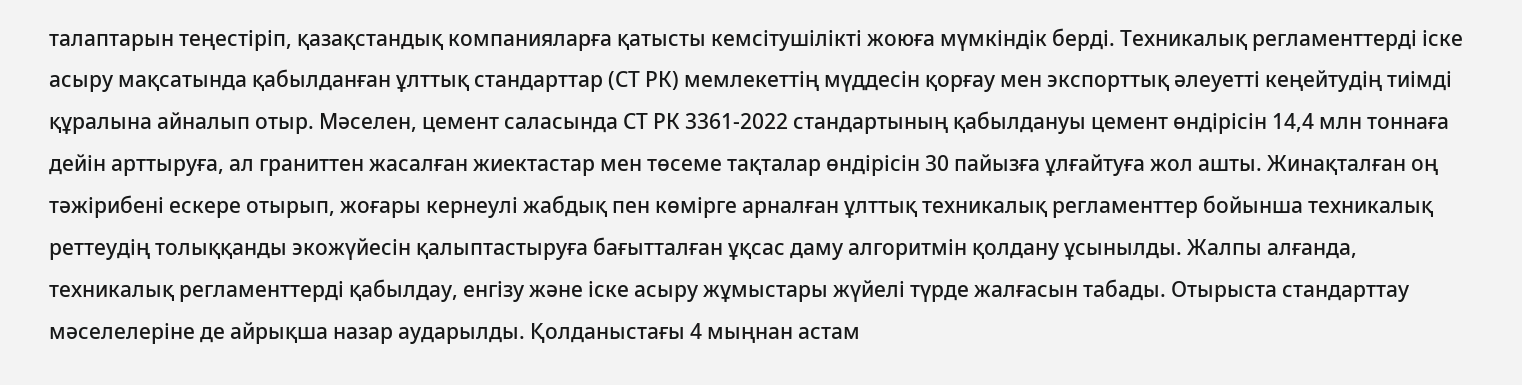талаптарын теңестіріп, қазақстандық компанияларға қатысты кемсітушілікті жоюға мүмкіндік берді. Техникалық регламенттерді іске асыру мақсатында қабылданған ұлттық стандарттар (СТ РК) мемлекеттің мүддесін қорғау мен экспорттық әлеуетті кеңейтудің тиімді құралына айналып отыр. Мәселен, цемент саласында СТ РК 3361-2022 стандартының қабылдануы цемент өндірісін 14,4 млн тоннаға дейін арттыруға, ал граниттен жасалған жиектастар мен төсеме тақталар өндірісін 30 пайызға ұлғайтуға жол ашты. Жинақталған оң тәжірибені ескере отырып, жоғары кернеулі жабдық пен көмірге арналған ұлттық техникалық регламенттер бойынша техникалық реттеудің толыққанды экожүйесін қалыптастыруға бағытталған ұқсас даму алгоритмін қолдану ұсынылды. Жалпы алғанда, техникалық регламенттерді қабылдау, енгізу және іске асыру жұмыстары жүйелі түрде жалғасын табады. Отырыста стандарттау мәселелеріне де айрықша назар аударылды. Қолданыстағы 4 мыңнан астам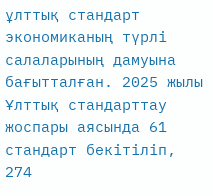ұлттық стандарт экономиканың түрлі салаларының дамуына бағытталған. 2025 жылы Ұлттық стандарттау жоспары аясында 61 стандарт бекітіліп, 274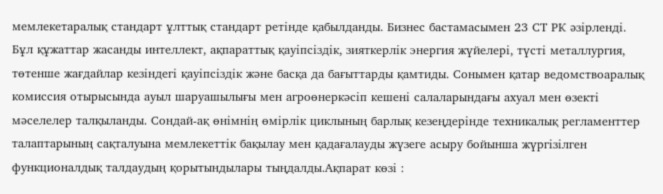мемлекетаралық стандарт ұлттық стандарт ретінде қабылданды. Бизнес бастамасымен 23 СТ РК әзірленді. Бұл құжаттар жасанды интеллект, ақпараттық қауіпсіздік, зияткерлік энергия жүйелері, түсті металлургия, төтенше жағдайлар кезіндегі қауіпсіздік және басқа да бағыттарды қамтиды. Сонымен қатар ведомствоаралық комиссия отырысында ауыл шаруашылығы мен агроөнеркәсіп кешені салаларындағы ахуал мен өзекті мәселелер талқыланды. Сондай-ақ өнімнің өмірлік циклының барлық кезеңдерінде техникалық регламенттер талаптарының сақталуына мемлекеттік бақылау мен қадағалауды жүзеге асыру бойынша жүргізілген функционалдық талдаудың қорытындылары тыңдалды.Ақпарат көзі :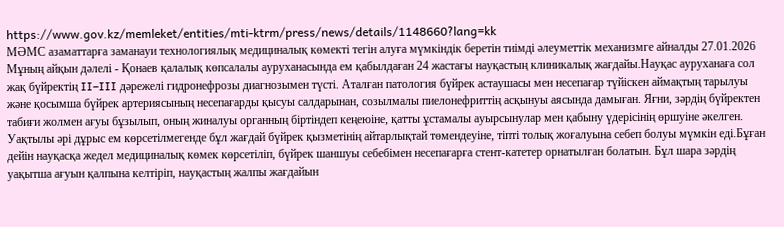https://www.gov.kz/memleket/entities/mti-ktrm/press/news/details/1148660?lang=kk
МӘМС азаматтарға заманауи технологиялық медициналық көмекті тегін алуға мүмкіндік беретін тиімді әлеуметтік механизмге айналды 27.01.2026
Мұның айқын дәлелі - Қонаев қалалық көпсалалы ауруханасында ем қабылдаған 24 жастағы науқастың клиникалық жағдайы.Науқас ауруханаға сол жақ бүйректің II–III дәрежелі гидронефрозы диагнозымен түсті. Аталған патология бүйрек астаушасы мен несепағар түйіскен аймақтың тарылуы және қосымша бүйрек артериясының несепағарды қысуы салдарынан, созылмалы пиелонефриттің асқынуы аясында дамыған. Яғни, зәрдің бүйректен табиғи жолмен ағуы бұзылып, оның жиналуы органның біртіндеп кеңеюіне, қатты ұстамалы ауырсынулар мен қабыну үдерісінің өршуіне әкелген. Уақтылы әрі дұрыс ем көрсетілмегенде бұл жағдай бүйрек қызметінің айтарлықтай төмендеуіне, тіпті толық жоғалуына себеп болуы мүмкін еді.Бұған дейін науқасқа жедел медициналық көмек көрсетіліп, бүйрек шаншуы себебімен несепағарға стент-катетер орнатылған болатын. Бұл шара зәрдің уақытша ағуын қалпына келтіріп, науқастың жалпы жағдайын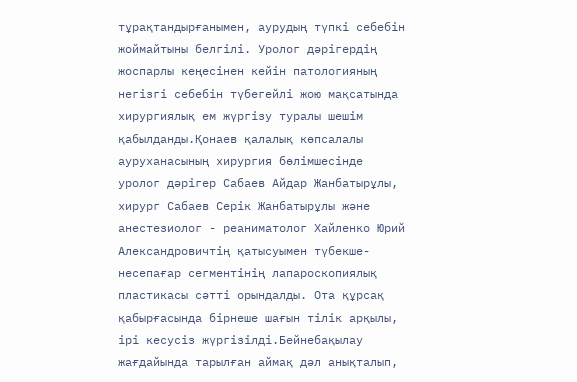тұрақтандырғанымен, аурудың түпкі себебін жоймайтыны белгілі. Уролог дәрігердің жоспарлы кеңесінен кейін патологияның негізгі себебін түбегейлі жою мақсатында хирургиялық ем жүргізу туралы шешім қабылданды.Қонаев қалалық көпсалалы ауруханасының хирургия бөлімшесінде уролог дәрігер Сабаев Айдар Жанбатырұлы, хирург Сабаев Серік Жанбатырұлы және анестезиолог - реаниматолог Хайленко Юрий Александровичтің қатысуымен түбекше-несепағар сегментінің лапароскопиялық пластикасы сәтті орындалды. Ота құрсақ қабырғасында бірнеше шағын тілік арқылы, ірі кесусіз жүргізілді.Бейнебақылау жағдайында тарылған аймақ дәл анықталып,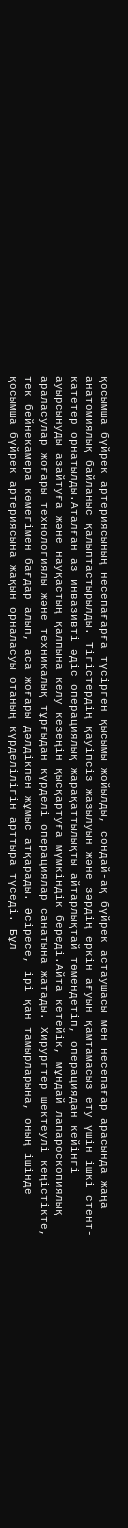қосымша бүйрек артериясының несепағарға түсірген қысымы жойылды, сондай-ақ бүйрек астаушасы мен несепағар арасында жаңа анатомиялық байланыс қалыптастырылды. Тігістердің қауіпсіз жазылуын және зәрдің еркін ағуын қамтамасыз ету үшін ішкі стент-катетер орнатылды.Аталған аз инвазивті әдіс операциялық жарақаттылықты айтарлықтай төмендетіп, операциядан кейінгі ауырсынуды азайтуға және науқастың қалпына келу кезеңін қысқартуға мүмкіндік береді.Айта кетейік, мұндай лапароскопиялық араласулар жоғары технологиялы және техникалық тұрғыдан күрделі операциялар санатына жатады. Хирургтер шектеулі кеңістікте, тек бейнекамера көмегімен бағдар алып, аса жоғары дәлдікпен жұмыс атқарады. Әсіресе, ірі қан тамырларына, оның ішінде қосымша бүйрек артериясына жақын орналасуы отаның күрделілігін арттыра түседі. Бұл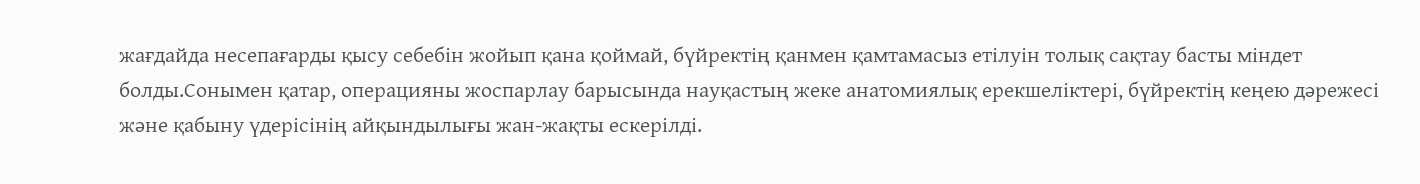жағдайда несепағарды қысу себебін жойып қана қоймай, бүйректің қанмен қамтамасыз етілуін толық сақтау басты міндет болды.Сонымен қатар, операцияны жоспарлау барысында науқастың жеке анатомиялық ерекшеліктері, бүйректің кеңею дәрежесі және қабыну үдерісінің айқындылығы жан-жақты ескерілді.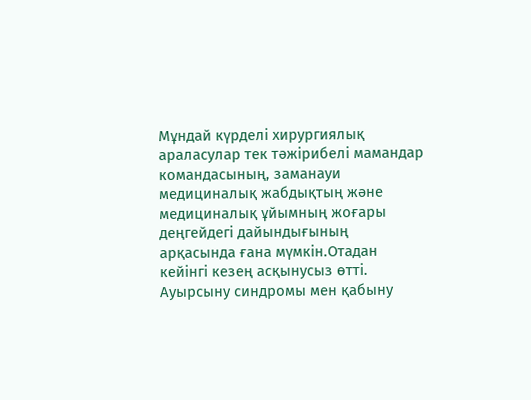Мұндай күрделі хирургиялық араласулар тек тәжірибелі мамандар командасының, заманауи медициналық жабдықтың және медициналық ұйымның жоғары деңгейдегі дайындығының арқасында ғана мүмкін.Отадан кейінгі кезең асқынусыз өтті. Ауырсыну синдромы мен қабыну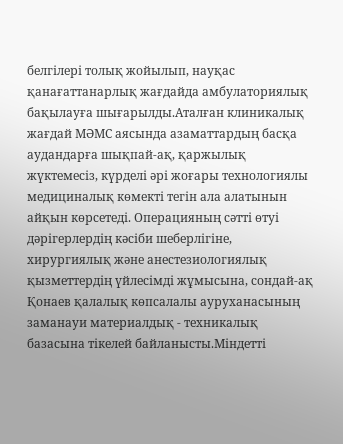белгілері толық жойылып, науқас қанағаттанарлық жағдайда амбулаториялық бақылауға шығарылды.Аталған клиникалық жағдай МӘМС аясында азаматтардың басқа аудандарға шықпай-ақ, қаржылық жүктемесіз, күрделі әрі жоғары технологиялы медициналық көмекті тегін ала алатынын айқын көрсетеді. Операцияның сәтті өтуі дәрігерлердің кәсіби шеберлігіне, хирургиялық және анестезиологиялық қызметтердің үйлесімді жұмысына, сондай-ақ Қонаев қалалық көпсалалы ауруханасының заманауи материалдық - техникалық базасына тікелей байланысты.Міндетті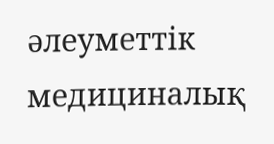әлеуметтік медициналық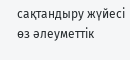сақтандыру жүйесі өз әлеуметтік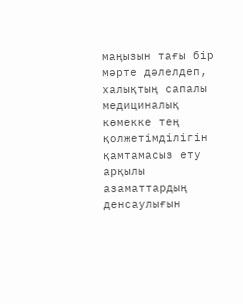маңызын тағы бір мәрте дәлелдеп, халықтың сапалы медициналық көмекке тең қолжетімділігін қамтамасыз ету арқылы азаматтардың денсаулығын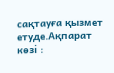сақтауға қызмет етуде.Ақпарат көзі :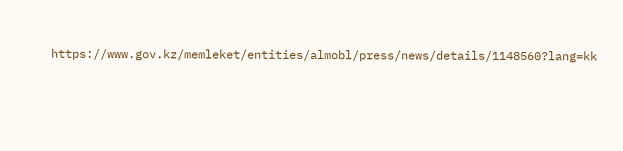https://www.gov.kz/memleket/entities/almobl/press/news/details/1148560?lang=kk